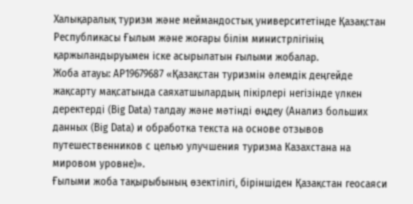Халықаралық туризм және меймандостық университетінде Қазақстан Республикасы Ғылым және жоғары білім министрлігінің қаржыландыруымен іске асырылатын ғылыми жобалар.
Жоба атауы: АР19679687 «Қазақстан туризмін әлемдік деңгейде жақсарту мақсатында саяхатшылардың пікірлері негізінде үлкен деректерді (Big Data) талдау және мәтінді өңдеу (Анализ больших данных (Big Data) и обработка текста на основе отзывов путешественников с целью улучшения туризма Казахстана на мировом уровне)».
Ғылыми жоба тақырыбының өзектілігі, біріншіден Қазақстан геосаяси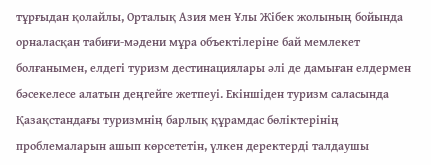тұрғыдан қолайлы, Орталық Азия мен Ұлы Жібек жолының бойында орналасқан табиғи-мәдени мұра объектілеріне бай мемлекет болғанымен, елдегі туризм дестинациялары әлі де дамыған елдермен бәсекелесе алатын деңгейге жетпеуі. Екіншіден туризм саласында Қазақстандағы туризмнің барлық құрамдас бөліктерінің проблемаларын ашып көрсететін, үлкен деректерді талдаушы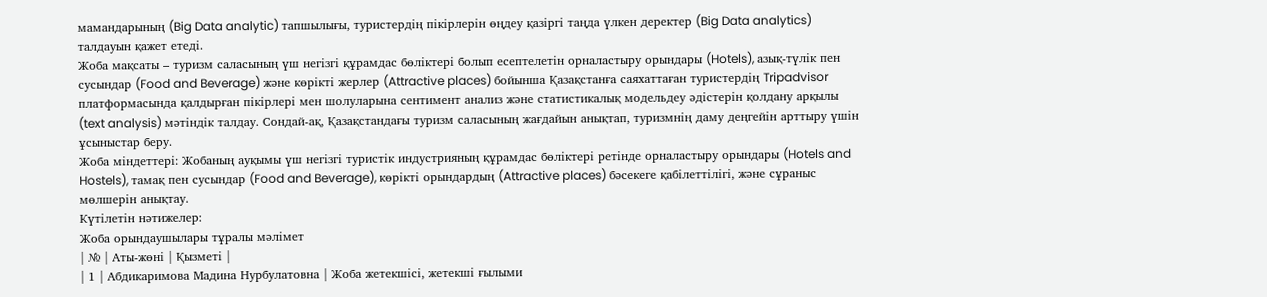мамандарының (Big Data analytic) тапшылығы, туристердің пікірлерін өңдеу қазіргі таңда үлкен деректер (Big Data analytics) талдауын қажет етеді.
Жоба мақсаты – туризм саласының үш негізгі құрамдас бөліктері болып есептелетін орналастыру орындары (Hotels), азық-түлік пен сусындар (Food and Beverage) және көрікті жерлер (Attractive places) бойынша Қазақстанға саяхаттаған туристердің Tripadvisor платформаcында қалдырған пікірлері мен шолуларына сентимент анализ және статистикалық модельдеу әдістерін қолдану арқылы (text analysis) мәтіндік талдау. Сондай-ақ, Қазақстандағы туризм саласының жағдайын анықтап, туризмнiң даму деңгейiн арттыру үшiн ұсыныстар беру.
Жоба міндеттері: Жобаның ауқымы үш негізгі туристік индустрияның құрамдас бөліктері ретінде орналастыру орындары (Hotels and Hostels), тамақ пен сусындар (Food and Beverage), көрікті орындардың (Attractive places) бәсекеге қабілеттілігі, және сұраныс мөлшерін анықтау.
Күтілетін нәтижелер:
Жоба орындаушылары тұралы мәлімет
| № | Аты-жөні | Қызметі |
| 1 | Абдикаримова Мадина Нурбулатовна | Жоба жетекшісі, жетекші ғылыми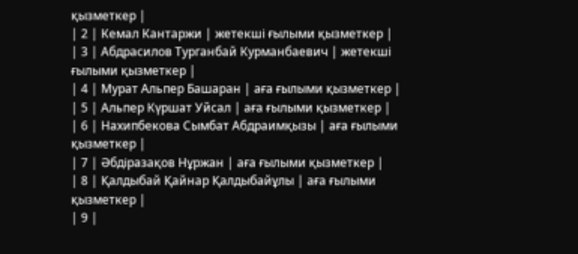қызметкер |
| 2 | Кемал Кантаржи | жетекші ғылыми қызметкер |
| 3 | Абдрасилов Турганбай Курманбаевич | жетекші ғылыми қызметкер |
| 4 | Мурат Альпер Башаран | аға ғылыми қызметкер |
| 5 | Альпер Күршат Уйсал | аға ғылыми қызметкер |
| 6 | Нахипбекова Сымбат Абдраимқызы | аға ғылыми қызметкер |
| 7 | Әбдіразақов Нұржан | аға ғылыми қызметкер |
| 8 | Қалдыбай Қайнар Қалдыбайұлы | аға ғылыми қызметкер |
| 9 |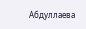Абдуллаева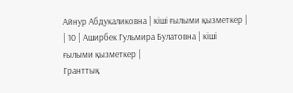Айнур Абдукаликовна | кіші ғылыми қызметкер |
| 10 | Аширбек Гульмира Булатовна | кіші ғылыми қызметкер |
Гранттық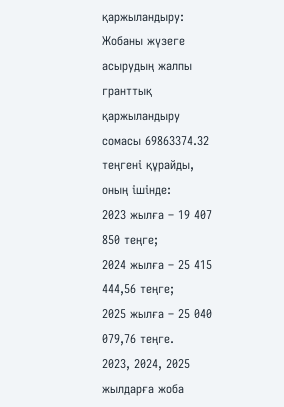қаржыландыру:
Жобаны жүзеге асырудың жалпы гранттық қаржыландыру сомасы 69863374.32 теңгені құрайды, оның ішінде:
2023 жылға – 19 407 850 теңге;
2024 жылға – 25 415 444,56 теңге;
2025 жылға – 25 040 079,76 теңге.
2023, 2024, 2025 жылдарға жоба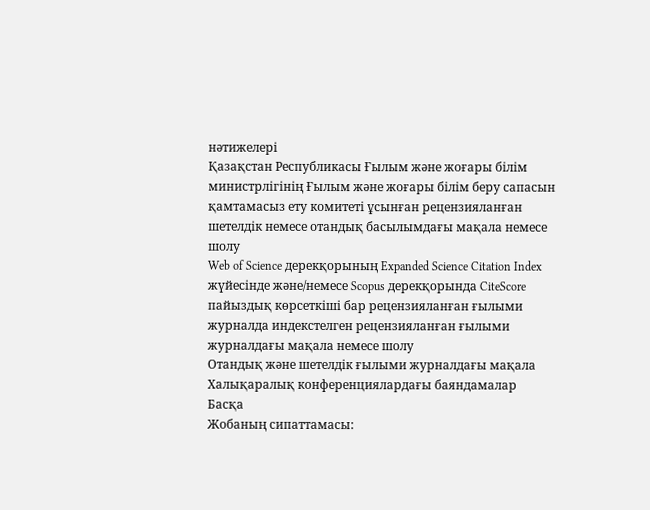нәтижелері
Қазақстан Республикасы Ғылым және жоғары білім министрлігінің Ғылым және жоғары білім беру сапасын қамтамасыз ету комитеті ұсынған рецензияланған шетелдік немесе отандық басылымдағы мақала немесе шолу
Web of Science дерекқорының Expanded Science Citation Index жүйесінде және/немесе Scopus дерекқорында CiteScore пайыздық көрсеткіші бар рецензияланған ғылыми журналда индекстелген рецензияланған ғылыми журналдағы мақала немесе шолу
Отандық және шетелдік ғылыми журналдағы мақала
Халықаралық конференциялардағы баяндамалар
Басқа
Жобаның сипаттамасы: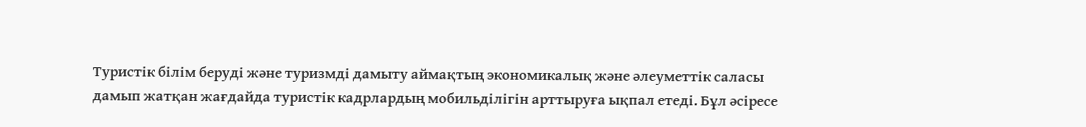Туристік білім беруді және туризмді дамыту аймақтың экономикалық және әлеуметтік саласы дамып жатқан жағдайда туристік кадрлардың мобильділігін арттыруға ықпал етеді. Бұл әсіресе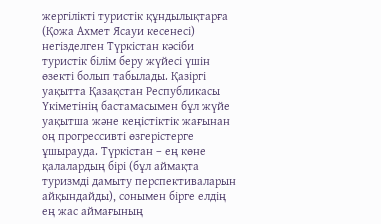жергілікті туристік құндылықтарға (Қожа Ахмет Ясауи кесенесі) негізделген Түркістан кәсіби туристік білім беру жүйесі үшін өзекті болып табылады. Қазіргі уақытта Қазақстан Республикасы Үкіметінің бастамасымен бұл жүйе уақытша және кеңістіктік жағынан оң прогрессивті өзгерістерге ұшырауда. Түркістан – ең көне қалалардың бірі (бұл аймақта туризмді дамыту перспективаларын айқындайды), сонымен бірге елдің ең жас аймағының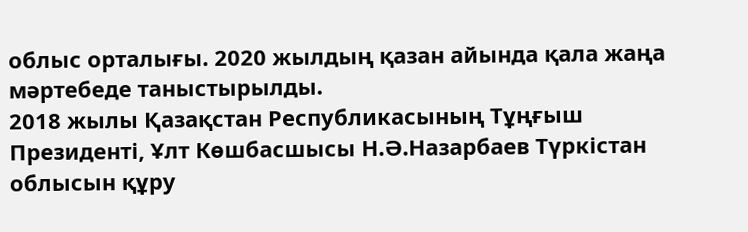облыс орталығы. 2020 жылдың қазан айында қала жаңа мәртебеде таныстырылды.
2018 жылы Қазақстан Республикасының Тұңғыш Президенті, Ұлт Көшбасшысы Н.Ә.Назарбаев Түркістан облысын құру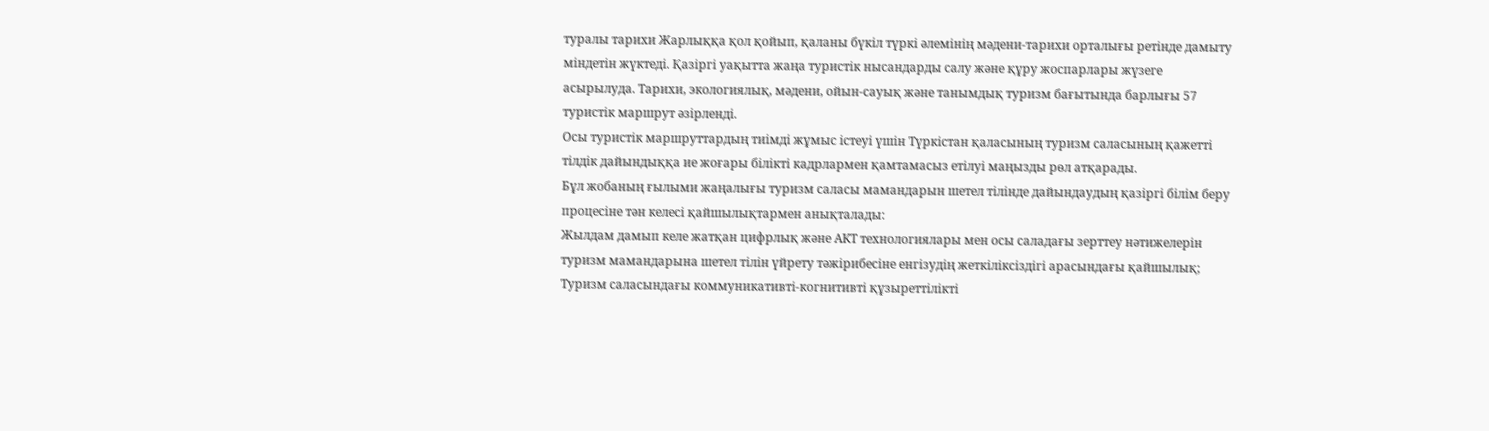туралы тарихи Жарлыққа қол қойып, қаланы бүкіл түркі әлемінің мәдени-тарихи орталығы ретінде дамыту міндетін жүктеді. Қазіргі уақытта жаңа туристік нысандарды салу және құру жоспарлары жүзеге асырылуда. Тарихи, экологиялық, мәдени, ойын-сауық және танымдық туризм бағытында барлығы 57 туристік маршрут әзірленді.
Осы туристік маршруттардың тиімді жұмыс істеуі үшін Түркістан қаласының туризм саласының қажетті тілдік дайындыққа ие жоғары білікті кадрлармен қамтамасыз етілуі маңызды рөл атқарады.
Бұл жобаның ғылыми жаңалығы туризм саласы мамандарын шетел тілінде дайындаудың қазіргі білім беру процесіне тән келесі қайшылықтармен анықталады:
Жылдам дамып келе жатқан цифрлық және АКТ технологиялары мен осы саладағы зерттеу нәтижелерін туризм мамандарына шетел тілін үйрету тәжірибесіне енгізудің жеткіліксіздігі арасындағы қайшылық;
Туризм саласындағы коммуникативті-когнитивті құзыреттілікті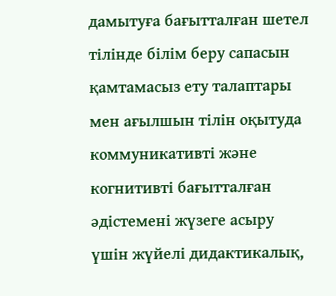дамытуға бағытталған шетел тілінде білім беру сапасын қамтамасыз ету талаптары мен ағылшын тілін оқытуда коммуникативті және когнитивті бағытталған әдістемені жүзеге асыру үшін жүйелі дидактикалық,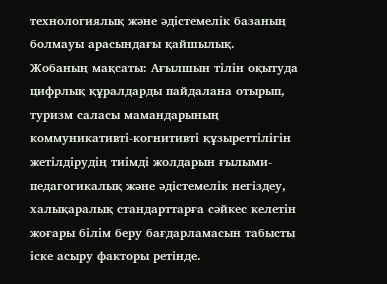технологиялық және әдістемелік базаның болмауы арасындағы қайшылық.
Жобаның мақсаты: Ағылшын тілін оқытуда цифрлық құралдарды пайдалана отырып, туризм саласы мамандарының коммуникативті-когнитивті құзыреттілігін жетілдірудің тиімді жолдарын ғылыми-педагогикалық және әдістемелік негіздеу, халықаралық стандарттарға сәйкес келетін жоғары білім беру бағдарламасын табысты іске асыру факторы ретінде.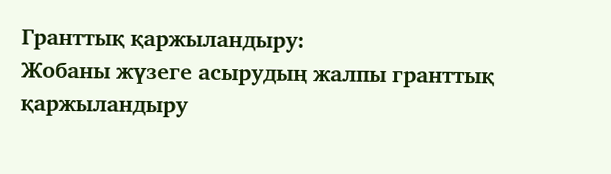Гранттық қаржыландыру:
Жобаны жүзеге асырудың жалпы гранттық қаржыландыру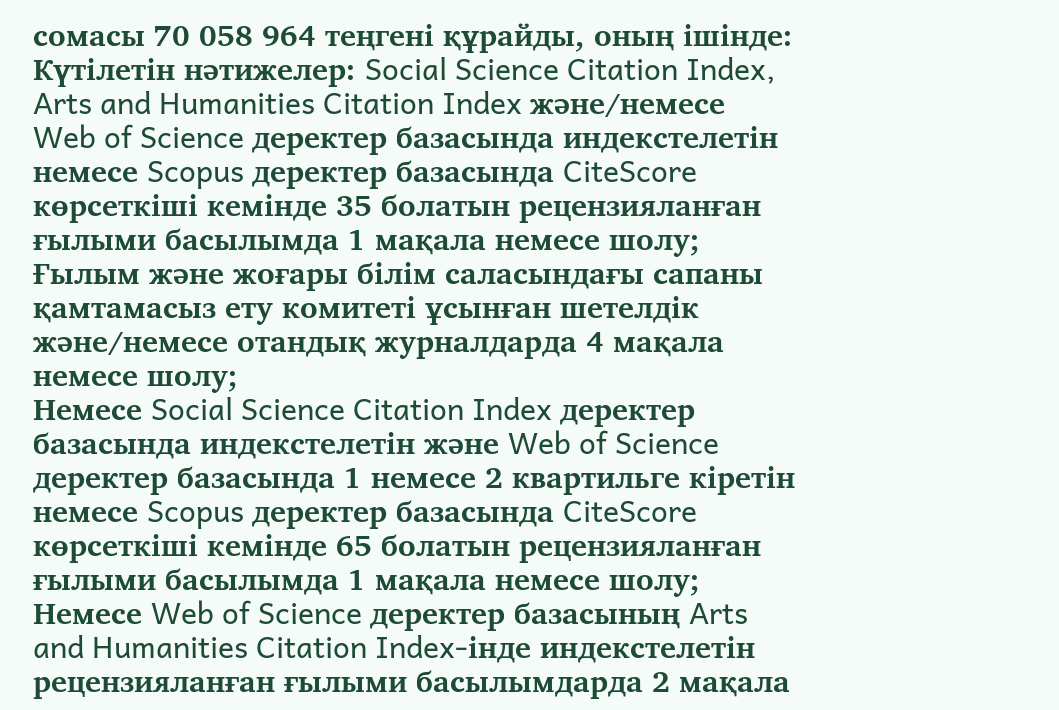сомасы 70 058 964 теңгені құрайды, оның ішінде:
Күтілетін нәтижелер: Social Science Citation Index, Arts and Humanities Citation Index және/немесе Web of Science деректер базасында индекстелетін немесе Scopus деректер базасында CiteScore көрсеткіші кемінде 35 болатын рецензияланған ғылыми басылымда 1 мақала немесе шолу;
Ғылым және жоғары білім саласындағы сапаны қамтамасыз ету комитеті ұсынған шетелдік және/немесе отандық журналдарда 4 мақала немесе шолу;
Немесе Social Science Citation Index деректер базасында индекстелетін және Web of Science деректер базасында 1 немесе 2 квартильге кіретін немесе Scopus деректер базасында CiteScore көрсеткіші кемінде 65 болатын рецензияланған ғылыми басылымда 1 мақала немесе шолу;
Немесе Web of Science деректер базасының Arts and Humanities Citation Index-інде индекстелетін рецензияланған ғылыми басылымдарда 2 мақала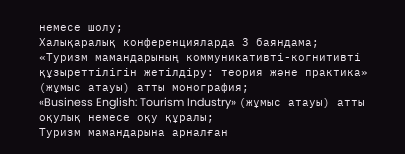немесе шолу;
Халықаралық конференцияларда 3 баяндама;
«Туризм мамандарының коммуникативті-когнитивті құзыреттілігін жетілдіру: теория және практика» (жұмыс атауы) атты монография;
«Business English: Tourism Industry» (жұмыс атауы) атты оқулық немесе оқу құралы;
Туризм мамандарына арналған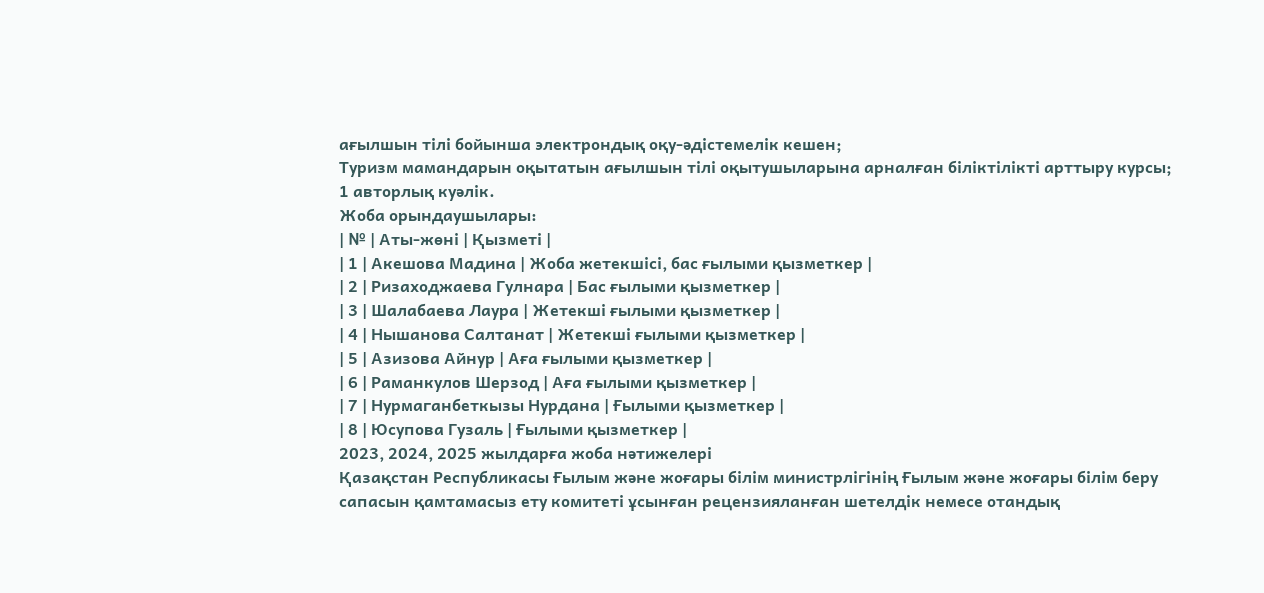ағылшын тілі бойынша электрондық оқу-әдістемелік кешен;
Туризм мамандарын оқытатын ағылшын тілі оқытушыларына арналған біліктілікті арттыру курсы;
1 авторлық куәлік.
Жоба орындаушылары:
| № | Аты-жөні | Қызметі |
| 1 | Акешова Мадина | Жоба жетекшісі, бас ғылыми қызметкер |
| 2 | Ризаходжаева Гулнара | Бас ғылыми қызметкер |
| 3 | Шалабаева Лаура | Жетекші ғылыми қызметкер |
| 4 | Нышанова Салтанат | Жетекші ғылыми қызметкер |
| 5 | Азизова Айнур | Аға ғылыми қызметкер |
| 6 | Раманкулов Шерзод | Аға ғылыми қызметкер |
| 7 | Нурмаганбеткызы Нурдана | Ғылыми қызметкер |
| 8 | Юсупова Гузаль | Ғылыми қызметкер |
2023, 2024, 2025 жылдарға жоба нәтижелері
Қазақстан Республикасы Ғылым және жоғары білім министрлігінің Ғылым және жоғары білім беру сапасын қамтамасыз ету комитеті ұсынған рецензияланған шетелдік немесе отандық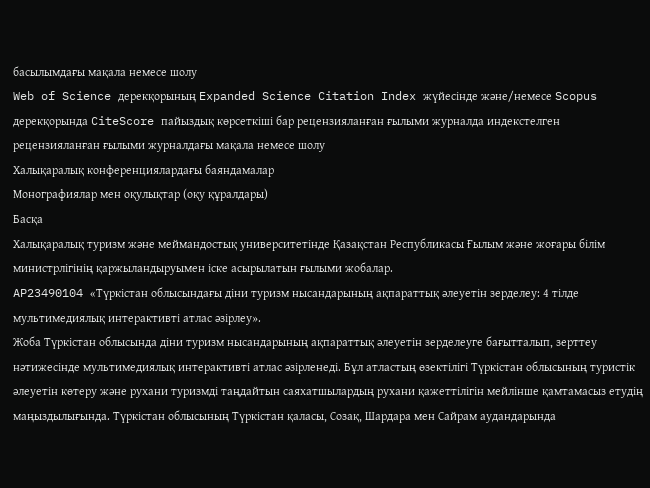басылымдағы мақала немесе шолу
Web of Science дерекқорының Expanded Science Citation Index жүйесінде және/немесе Scopus дерекқорында CiteScore пайыздық көрсеткіші бар рецензияланған ғылыми журналда индекстелген рецензияланған ғылыми журналдағы мақала немесе шолу
Халықаралық конференциялардағы баяндамалар
Монографиялар мен оқулықтар (оқу құралдары)
Басқа
Халықаралық туризм және меймандостық университетінде Қазақстан Республикасы Ғылым және жоғары білім министрлігінің қаржыландыруымен іске асырылатын ғылыми жобалар.
AP23490104 «Түркістан облысындағы діни туризм нысандарының ақпараттық әлеуетін зерделеу: 4 тілде мультимедиялық интерактивті атлас әзірлеу».
Жоба Түркістан облысында діни туризм нысандарының ақпараттық әлеуетін зерделеуге бағытталып, зерттеу нәтижесінде мультимедиялық интерактивті атлас әзірленеді. Бұл атластың өзектілігі Түркістан облысының туристік әлеуетін көтеру және рухани туризмді таңдайтын саяхатшылардың рухани қажеттілігін мейлінше қамтамасыз етудің маңыздылығында. Түркістан облысының Түркістан қаласы, Созақ, Шардара мен Сайрам аудандарында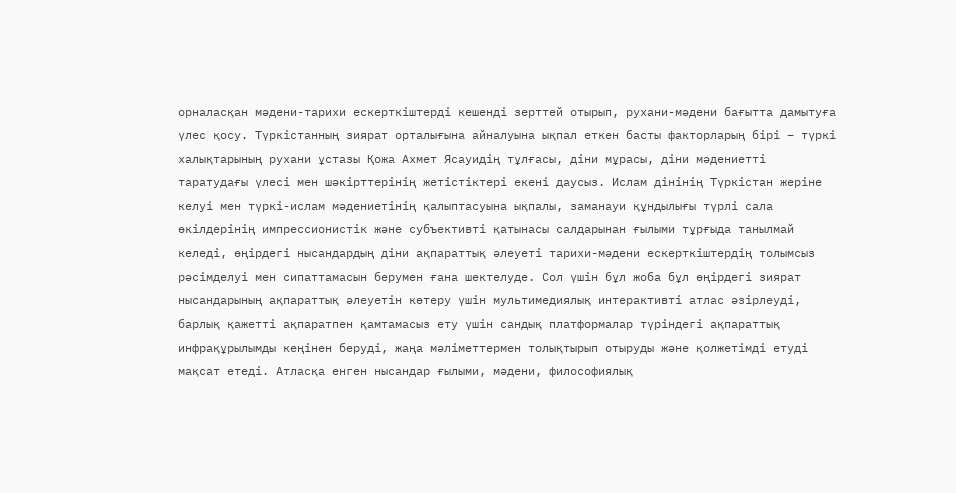орналасқан мәдени-тарихи ескерткіштерді кешенді зерттей отырып, рухани-мәдени бағытта дамытуға үлес қосу. Түркістанның зиярат орталығына айналуына ықпал еткен басты факторларың бірі – түркі халықтарының рухани ұстазы Қожа Ахмет Ясауидің тұлғасы, діни мұрасы, діни мәдениетті таратудағы үлесі мен шәкірттерінің жетістіктері екені даусыз. Ислам дінінің Түркістан жеріне келуі мен түркі-ислам мәдениетінің қалыптасуына ықпалы, заманауи құндылығы түрлі сала өкілдерінің импрессионистік және субъективті қатынасы салдарынан ғылыми тұрғыда танылмай келеді, өңірдегі нысандардың діни ақпараттық әлеуеті тарихи-мәдени ескерткіштердің толымсыз рәсімделуі мен сипаттамасын берумен ғана шектелуде. Сол үшін бұл жоба бұл өңірдегі зиярат нысандарының ақпараттық әлеуетін көтеру үшін мультимедиялық интерактивті атлас әзірлеуді, барлық қажетті ақпаратпен қамтамасыз ету үшін сандық платформалар түріндегі ақпараттық инфрақұрылымды кеңінен беруді, жаңа мәліметтермен толықтырып отыруды және қолжетімді етуді мақсат етеді. Атласқа енген нысандар ғылыми, мәдени, философиялық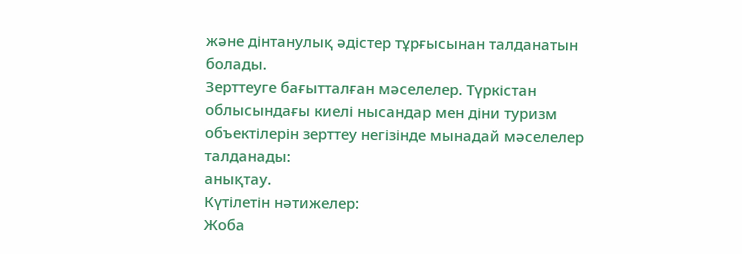және дінтанулық әдістер тұрғысынан талданатын болады.
Зерттеуге бағытталған мәселелер. Түркістан облысындағы киелі нысандар мен діни туризм объектілерін зерттеу негізінде мынадай мәселелер талданады:
анықтау.
Күтілетін нәтижелер:
Жоба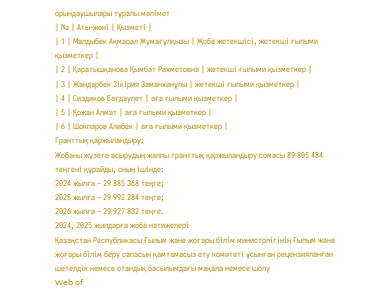орындаушылары тұралы мәлімет
| № | Аты-жөні | Қызметі |
| 1 | Малдыбек Ақмарал Жұмағұлқызы | Жоба жетекшісі, жетекші ғылыми қызметкер |
| 2 | Қаратышқанова Қымбат Рахметовна | жетекші ғылыми қызметкер |
| 3 | Жандарбек Зікірия Заманханұлы | жетекші ғылыми қызметкер |
| 4 | Сиздиков Бағдаулет | аға ғылыми қызметкер |
| 5 | Қожан Алмат | аға ғылыми қызметкер |
| 6 | Шокпаров Алибек | аға ғылыми қызметкер |
Гранттық қаржыландыру:
Жобаны жүзеге асырудың жалпы гранттық қаржыландыру сомасы 89 805 484 теңгені құрайды, оның ішінде:
2024 жылға – 29 885 368 теңге;
2025 жылға – 29 992 284 теңге;
2026 жылға – 29 927 832 теңге.
2024, 2025 жылдарға жоба нәтижелері
Қазақстан Республикасы Ғылым және жоғары білім министрлігінің Ғылым және жоғары білім беру сапасын қамтамасыз ету комитеті ұсынған рецензияланған шетелдік немесе отандық басылымдағы мақала немесе шолу
Web of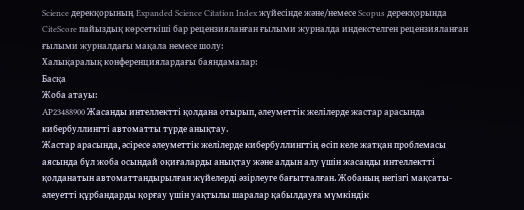Science дерекқорының Expanded Science Citation Index жүйесінде және/немесе Scopus дерекқорында CiteScore пайыздық көрсеткіші бар рецензияланған ғылыми журналда индекстелген рецензияланған ғылыми журналдағы мақала немесе шолу:
Халықаралық конференциялардағы баяндамалар:
Басқа
Жоба атауы:
AP23488900 Жасанды интеллектті қолдана отырып, әлеуметтік желілерде жастар арасында кибербуллингті автоматты түрде анықтау.
Жастар арасында, әсіресе әлеуметтік желілерде кибербуллингтің өсіп келе жатқан проблемасы аясында бұл жоба осындай оқиғаларды анықтау және алдын алу үшін жасанды интеллектті қолданатын автоматтандырылған жүйелерді әзірлеуге бағытталған. Жобаның негізгі мақсаты-әлеуетті құрбандарды қорғау үшін уақтылы шаралар қабылдауға мүмкіндік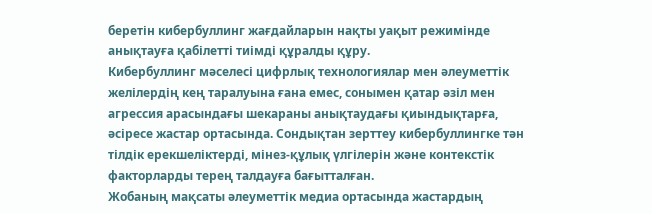беретін кибербуллинг жағдайларын нақты уақыт режимінде анықтауға қабілетті тиімді құралды құру.
Кибербуллинг мәселесі цифрлық технологиялар мен әлеуметтік желілердің кең таралуына ғана емес, сонымен қатар әзіл мен агрессия арасындағы шекараны анықтаудағы қиындықтарға, әсіресе жастар ортасында. Сондықтан зерттеу кибербуллингке тән тілдік ерекшеліктерді, мінез-құлық үлгілерін және контекстік факторларды терең талдауға бағытталған.
Жобаның мақсаты әлеуметтік медиа ортасында жастардың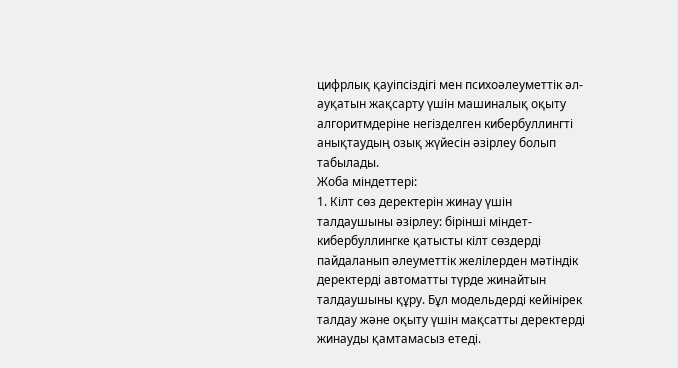цифрлық қауіпсіздігі мен психоәлеуметтік әл-ауқатын жақсарту үшін машиналық оқыту алгоритмдеріне негізделген кибербуллингті анықтаудың озық жүйесін әзірлеу болып табылады.
Жоба міндеттері:
1. Кілт сөз деректерін жинау үшін талдаушыны әзірлеу: бірінші міндет-кибербуллингке қатысты кілт сөздерді пайдаланып әлеуметтік желілерден мәтіндік деректерді автоматты түрде жинайтын талдаушыны құру. Бұл модельдерді кейінірек талдау және оқыту үшін мақсатты деректерді жинауды қамтамасыз етеді.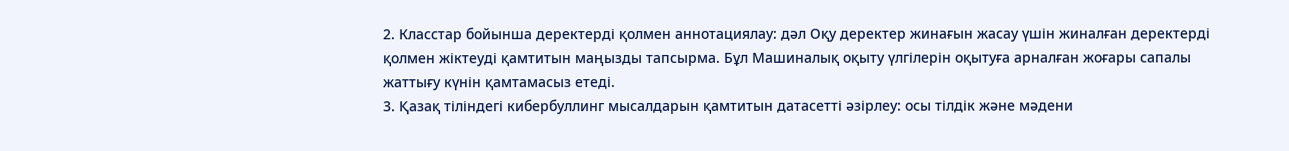2. Класстар бойынша деректерді қолмен аннотациялау: дәл Оқу деректер жинағын жасау үшін жиналған деректерді қолмен жіктеуді қамтитын маңызды тапсырма. Бұл Машиналық оқыту үлгілерін оқытуға арналған жоғары сапалы жаттығу күнін қамтамасыз етеді.
3. Қазақ тіліндегі кибербуллинг мысалдарын қамтитын датасетті әзірлеу: осы тілдік және мәдени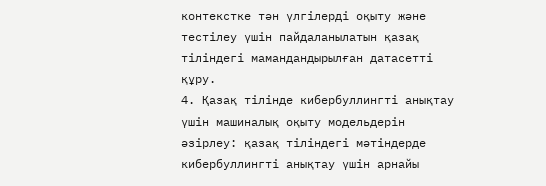контекстке тән үлгілерді оқыту және тестілеу үшін пайдаланылатын қазақ тіліндегі мамандандырылған датасетті құру.
4. Қазақ тілінде кибербуллингті анықтау үшін машиналық оқыту модельдерін әзірлеу: қазақ тіліндегі мәтіндерде кибербуллингті анықтау үшін арнайы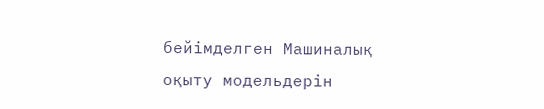бейімделген Машиналық оқыту модельдерін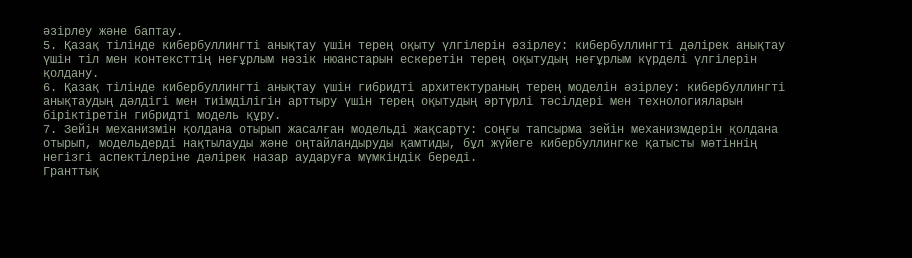әзірлеу және баптау.
5. Қазақ тілінде кибербуллингті анықтау үшін терең оқыту үлгілерін әзірлеу: кибербуллингті дәлірек анықтау үшін тіл мен контексттің неғұрлым нәзік нюанстарын ескеретін терең оқытудың неғұрлым күрделі үлгілерін қолдану.
6. Қазақ тілінде кибербуллингті анықтау үшін гибридті архитектураның терең моделін әзірлеу: кибербуллингті анықтаудың дәлдігі мен тиімділігін арттыру үшін терең оқытудың әртүрлі тәсілдері мен технологияларын біріктіретін гибридті модель құру.
7. Зейін механизмін қолдана отырып жасалған модельді жақсарту: соңғы тапсырма зейін механизмдерін қолдана отырып, модельдерді нақтылауды және оңтайландыруды қамтиды, бұл жүйеге кибербуллингке қатысты мәтіннің негізгі аспектілеріне дәлірек назар аударуға мүмкіндік береді.
Гранттық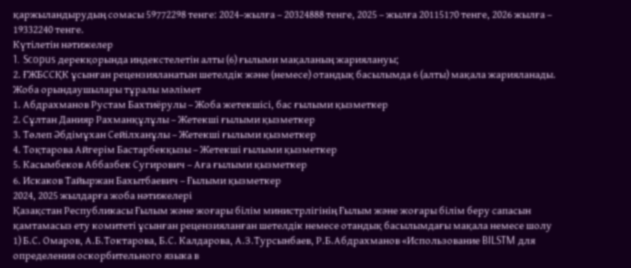қаржыландырудың сомасы 59772298 тенге: 2024–жылға – 20324888 тенге, 2025 – жылға 20115170 тенге, 2026 жылға – 19332240 тенге.
Күтілетін нәтижелер
1. Scopus дерекқорында индекстелетін алты (6) ғылыми мақаланың жариялануы;
2. ҒЖБССҚК ұсынған рецензияланатын шетелдік және (немесе) отандық басылымда 6 (алты) мақала жарияланады.
Жоба орындаушылары тұралы мәлімет
1. Абдрахманов Рустам Бахтиёрулы – Жоба жетекшісі, бас ғылыми қызметкер
2. Сұлтан Данияр Рахманқұлұлы – Жетекші ғылыми қызметкер
3. Төлеп Әбдімұхан Сейілханұлы – Жетекші ғылыми қызметкер
4. Тоқтарова Айгерім Бастарбекқызы – Жетекші ғылыми қызметкер
5. Касымбеков Аббазбек Сугирович – Аға ғылыми қызметкер
6. Искаков Тайыржан Бахытбаевич – Ғылыми қызметкер
2024, 2025 жылдарға жоба нәтижелері
Қазақстан Республикасы Ғылым және жоғары білім министрлігінің Ғылым және жоғары білім беру сапасын қамтамасыз ету комитеті ұсынған рецензияланған шетелдік немесе отандық басылымдағы мақала немесе шолу
1) Б.С. Омаров, А.Б.Токтарова, Б.С. Калдарова, А.З.Турсынбаев, Р.Б.Абдрахманов «Использование BILSTM для определения оскорбительного языка в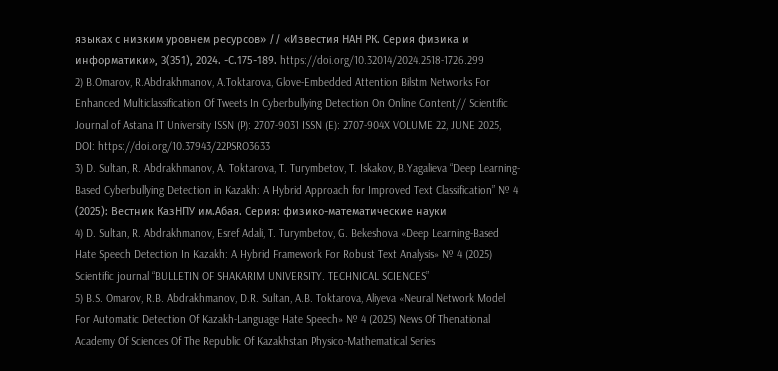языках с низким уровнем ресурсов» // «Известия НАН РК. Серия физика и информатики», 3(351), 2024. -С.175-189. https://doi.org/10.32014/2024.2518-1726.299
2) B.Omarov, R.Abdrakhmanov, A.Toktarova, Glove-Embedded Attention Bilstm Networks For Enhanced Multiclassification Of Tweets In Cyberbullying Detection On Online Content// Scientific Journal of Astana IT University ISSN (P): 2707-9031 ISSN (E): 2707-904X VOLUME 22, JUNE 2025, DOI: https://doi.org/10.37943/22PSRO3633
3) D. Sultan, R. Abdrakhmanov, A. Toktarova, T. Turymbetov, T. Iskakov, B.Yagalieva “Deep Learning-Based Cyberbullying Detection in Kazakh: A Hybrid Approach for Improved Text Classification” № 4 (2025): Вестник КазНПУ им.Абая. Серия: физико-математические науки
4) D. Sultan, R. Abdrakhmanov, Esref Adali, T. Turymbetov, G. Bekeshova «Deep Learning-Based Hate Speech Detection In Kazakh: A Hybrid Framework For Robust Text Analysis» № 4 (2025) Scientific journal “BULLETIN OF SHAKARIM UNIVERSITY. TECHNICAL SCIENCES”
5) B.S. Omarov, R.B. Abdrakhmanov, D.R. Sultan, A.B. Toktarova, Aliyeva «Neural Network Model For Automatic Detection Of Kazakh-Language Hate Speech» № 4 (2025) News Of Thenational Academy Of Sciences Of The Republic Of Kazakhstan Physico-Mathematical Series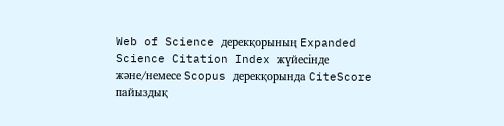Web of Science дерекқорының Expanded Science Citation Index жүйесінде және/немесе Scopus дерекқорында CiteScore пайыздық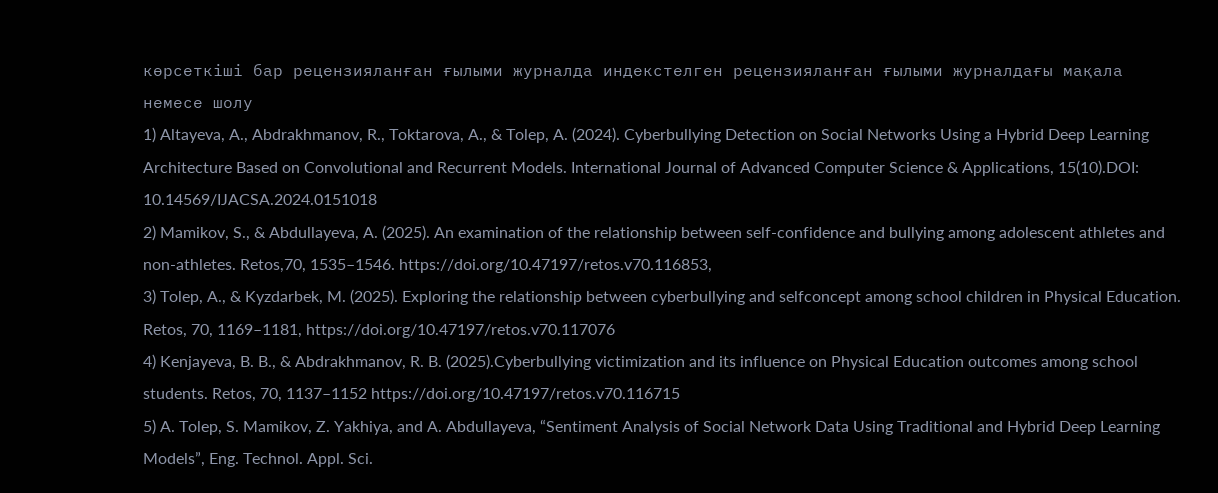көрсеткіші бар рецензияланған ғылыми журналда индекстелген рецензияланған ғылыми журналдағы мақала немесе шолу
1) Altayeva, A., Abdrakhmanov, R., Toktarova, A., & Tolep, A. (2024). Cyberbullying Detection on Social Networks Using a Hybrid Deep Learning Architecture Based on Convolutional and Recurrent Models. International Journal of Advanced Computer Science & Applications, 15(10).DOI: 10.14569/IJACSA.2024.0151018
2) Mamikov, S., & Abdullayeva, A. (2025). An examination of the relationship between self-confidence and bullying among adolescent athletes and non-athletes. Retos,70, 1535–1546. https://doi.org/10.47197/retos.v70.116853,
3) Tolep, A., & Kyzdarbek, M. (2025). Exploring the relationship between cyberbullying and selfconcept among school children in Physical Education. Retos, 70, 1169–1181, https://doi.org/10.47197/retos.v70.117076
4) Kenjayeva, B. B., & Abdrakhmanov, R. B. (2025).Cyberbullying victimization and its influence on Physical Education outcomes among school students. Retos, 70, 1137–1152 https://doi.org/10.47197/retos.v70.116715
5) A. Tolep, S. Mamikov, Z. Yakhiya, and A. Abdullayeva, “Sentiment Analysis of Social Network Data Using Traditional and Hybrid Deep Learning Models”, Eng. Technol. Appl. Sci.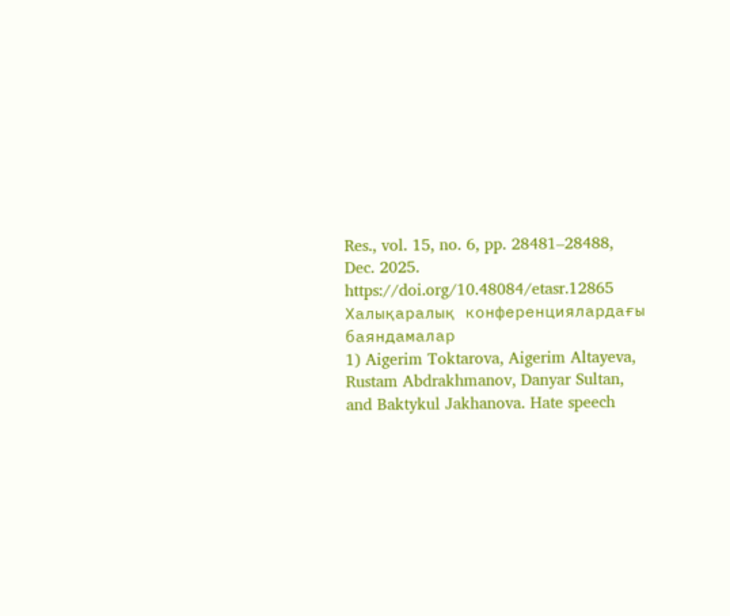Res., vol. 15, no. 6, pp. 28481–28488, Dec. 2025. https://doi.org/10.48084/etasr.12865
Халықаралық конференциялардағы баяндамалар
1) Aigerim Toktarova, Aigerim Altayeva, Rustam Abdrakhmanov, Danyar Sultan, and Baktykul Jakhanova. Hate speech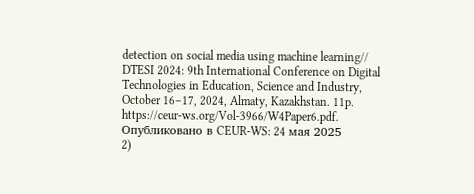detection on social media using machine learning// DTESI 2024: 9th International Conference on Digital Technologies in Education, Science and Industry, October 16–17, 2024, Almaty, Kazakhstan. 11p. https://ceur-ws.org/Vol-3966/W4Paper6.pdf. Опубликовано в CEUR-WS: 24 мая 2025
2)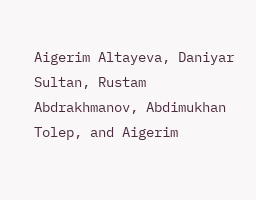Aigerim Altayeva, Daniyar Sultan, Rustam Abdrakhmanov, Abdimukhan Tolep, and Aigerim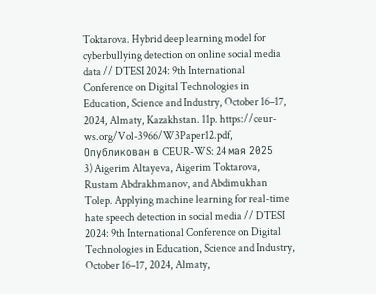Toktarova. Hybrid deep learning model for cyberbullying detection on online social media data // DTESI 2024: 9th International Conference on Digital Technologies in Education, Science and Industry, October 16–17, 2024, Almaty, Kazakhstan. 11p. https://ceur-ws.org/Vol-3966/W3Paper12.pdf, Опубликован в CEUR-WS: 24 мая 2025
3) Aigerim Altayeva, Aigerim Toktarova, Rustam Abdrakhmanov, and Abdimukhan Tolep. Applying machine learning for real-time hate speech detection in social media // DTESI 2024: 9th International Conference on Digital Technologies in Education, Science and Industry, October 16–17, 2024, Almaty,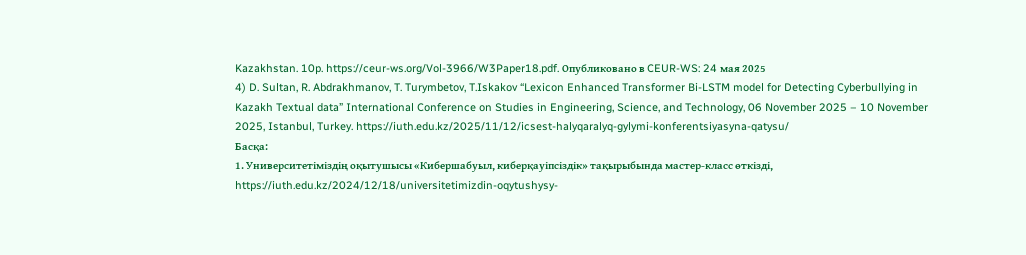Kazakhstan. 10p. https://ceur-ws.org/Vol-3966/W3Paper18.pdf. Опубликовано в CEUR-WS: 24 мая 2025
4) D. Sultan, R. Abdrakhmanov, T. Turymbetov, T.Iskakov “Lexicon Enhanced Transformer Bi-LSTM model for Detecting Cyberbullying in Kazakh Textual data” International Conference on Studies in Engineering, Science, and Technology, 06 November 2025 – 10 November 2025, Istanbul, Turkey. https://iuth.edu.kz/2025/11/12/icsest-halyqaralyq-gylymi-konferentsiyasyna-qatysu/
Басқа:
1. Университетіміздің оқытушысы «Кибершабуыл, киберқауіпсіздік» тақырыбында мастер-класс өткізді, https://iuth.edu.kz/2024/12/18/universitetimizdin-oqytushysy-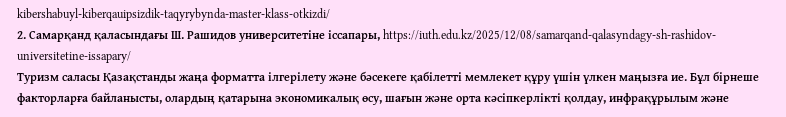kibershabuyl-kiberqauipsizdik-taqyrybynda-master-klass-otkizdi/
2. Самарқанд қаласындағы Ш. Рашидов университетіне іссапары, https://iuth.edu.kz/2025/12/08/samarqand-qalasyndagy-sh-rashidov-universitetine-issapary/
Туризм саласы Қазақстанды жаңа форматта ілгерілету және бәсекеге қабілетті мемлекет құру үшін үлкен маңызға ие. Бұл бірнеше факторларға байланысты, олардың қатарына экономикалық өсу, шағын және орта кәсіпкерлікті қолдау, инфрақұрылым және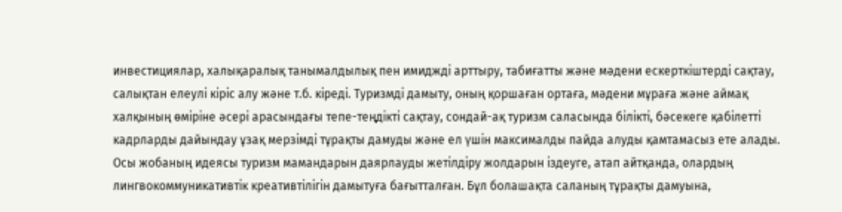инвестициялар, халықаралық танымалдылық пен имиджді арттыру, табиғатты және мәдени ескерткіштерді сақтау, салықтан елеулі кіріс алу және т.б. кіреді. Туризмді дамыту, оның қоршаған ортаға, мәдени мұраға және аймақ халқының өміріне әсері арасындағы тепе-теңдікті сақтау, сондай-ақ туризм саласында білікті, бәсекеге қабілетті кадрларды дайындау ұзақ мерзімді тұрақты дамуды және ел үшін максималды пайда алуды қамтамасыз ете алады.
Осы жобаның идеясы туризм мамандарын даярлауды жетілдіру жолдарын іздеуге, атап айтқанда, олардың лингвокоммуникативтік креативтілігін дамытуға бағытталған. Бұл болашақта саланың тұрақты дамуына,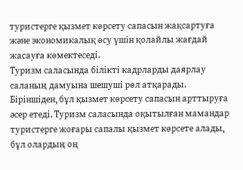туристерге қызмет көрсету сапасын жақсартуға және экономикалық өсу үшін қолайлы жағдай жасауға көмектеседі.
Туризм саласында білікті кадрларды даярлау саланың дамуына шешуші рөл атқарады. Біріншіден, бұл қызмет көрсету сапасын арттыруға әсер етеді. Туризм саласында оқытылған мамандар туристерге жоғары сапалы қызмет көрсете алады, бұл олардың оң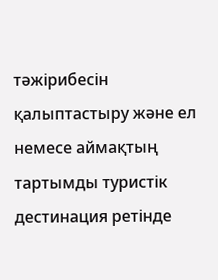тәжірибесін қалыптастыру және ел немесе аймақтың тартымды туристік дестинация ретінде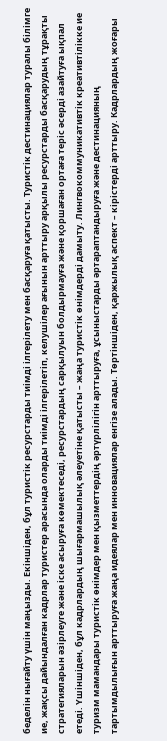беделін нығайту үшін маңызды. Екіншіден, бұл туристік ресурстарды тиімді ілгерілету мен басқаруға қатысты. Туристік дестинациялар туралы білімге ие, жақсы дайындалған кадрлар туристер арасында оларды тиімді ілгерілетіп, келушілер ағынын арттыру арқылы ресурстарды басқарудың тұрақты стратегияларын әзірлеуге және іске асыруға көмектеседі, ресурстардың сарқылуын болдырмауға және қоршаған ортаға теріс әсерді азайтуға ықпал етеді. Үшіншіден, бұл кадрлардың шығармашылық әлеуетіне қатысты – жаңа туристік өнімдерді дамыту. Лингвокоммуникативтік креативтілікке ие туризм мамандары туристік өнімдер мен қызметтердің әртүрлілігін арттыруға, ұсыныстарды әртараптандыруға және дестинацияның тартымдылығын арттыруға жаңа идеялар мен инновациялар енгізе алады. Төртіншіден, қаржылық аспект – кірістерді арттыру. Кадрлардың жоғары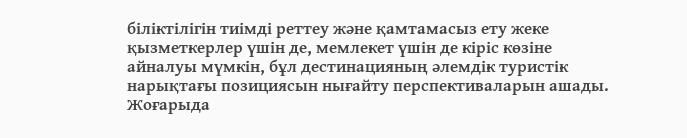біліктілігін тиімді реттеу және қамтамасыз ету жеке қызметкерлер үшін де, мемлекет үшін де кіріс көзіне айналуы мүмкін, бұл дестинацияның әлемдік туристік нарықтағы позициясын нығайту перспективаларын ашады.
Жоғарыда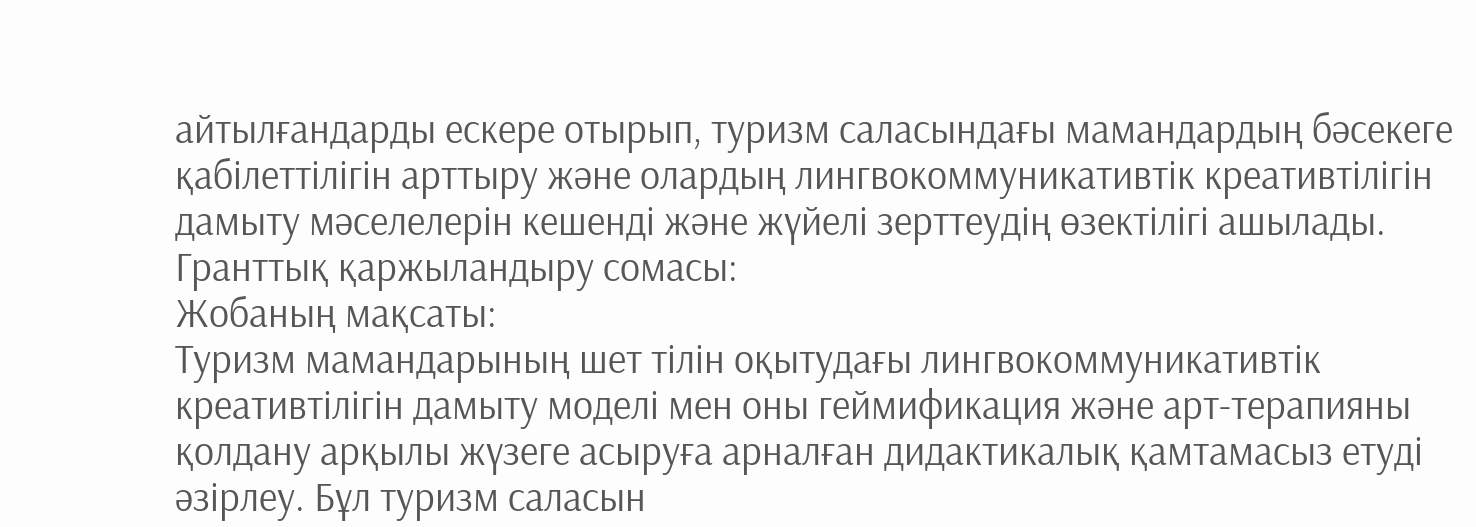айтылғандарды ескере отырып, туризм саласындағы мамандардың бәсекеге қабілеттілігін арттыру және олардың лингвокоммуникативтік креативтілігін дамыту мәселелерін кешенді және жүйелі зерттеудің өзектілігі ашылады.
Гранттық қаржыландыру сомасы:
Жобаның мақсаты:
Туризм мамандарының шет тілін оқытудағы лингвокоммуникативтік креативтілігін дамыту моделі мен оны геймификация және арт-терапияны қолдану арқылы жүзеге асыруға арналған дидактикалық қамтамасыз етуді әзірлеу. Бұл туризм саласын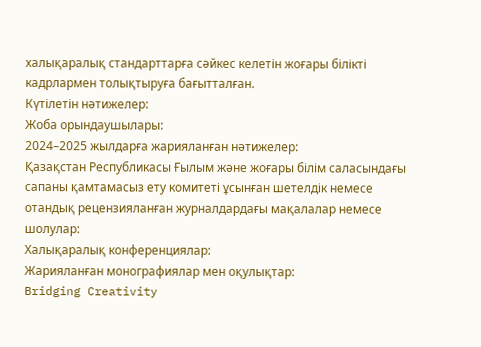халықаралық стандарттарға сәйкес келетін жоғары білікті кадрлармен толықтыруға бағытталған.
Күтілетін нәтижелер:
Жоба орындаушылары:
2024–2025 жылдарға жарияланған нәтижелер:
Қазақстан Республикасы Ғылым және жоғары білім саласындағы сапаны қамтамасыз ету комитеті ұсынған шетелдік немесе отандық рецензияланған журналдардағы мақалалар немесе шолулар:
Халықаралық конференциялар:
Жарияланған монографиялар мен оқулықтар:
Bridging Creativity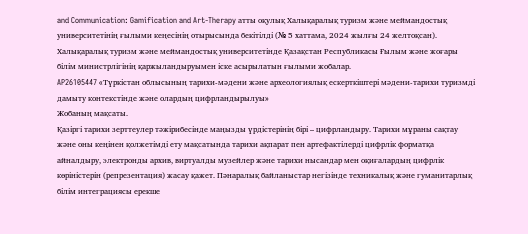and Communication: Gamification and Art-Therapy атты оқулық Халықаралық туризм және меймандостық университетінің ғылыми кеңесінің отырысында бекітілді (№ 5 хаттама, 2024 жылғы 24 желтоқсан).
Халықаралық туризм және меймандостық университетінде Қазақстан Республикасы Ғылым және жоғары білім министрлігінің қаржыландыруымен іске асырылатын ғылыми жобалар.
AP26105447 «Түркістан облысының тарихи-мәдени және археологиялық ескерткіштері мәдени-тарихи туризмді дамыту контекстінде және олардың цифрландырылуы»
Жобаның мақсаты.
Қазіргі тарихи зерттеулер тәжірибесінде маңызды үрдістерінің бірі – цифрландыру. Тарихи мұраны сақтау және оны кеңінен қолжетімді ету мақсатында тарихи ақпарат пен артефактілерді цифрлік форматқа айналдыру, электронды архив, виртуалды музейлер және тарихи нысандар мен оқиғалардың цифрлік көріністерін (репрезентация) жасау қажет. Пәнаралық байланыстар негізінде техникалық және гуманитарлық білім интеграциясы ерекше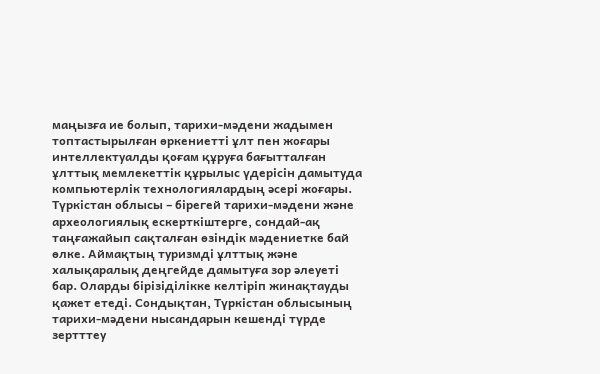маңызға ие болып, тарихи-мәдени жадымен топтастырылған өркениетті ұлт пен жоғары интеллектуалды қоғам құруға бағытталған ұлттық мемлекеттік құрылыс үдерісін дамытуда компьютерлік технологиялардың әсері жоғары.
Түркістан облысы – бірегей тарихи-мәдени және археологиялық ескерткіштерге, сондай-ақ таңғажайып сақталған өзіндік мәдениетке бай өлке. Аймақтың туризмді ұлттық және халықаралық деңгейде дамытуға зор әлеуеті бар. Оларды бірізіділікке келтіріп жинақтауды қажет етеді. Сондықтан, Түркістан облысының тарихи-мәдени нысандарын кешенді түрде зертттеу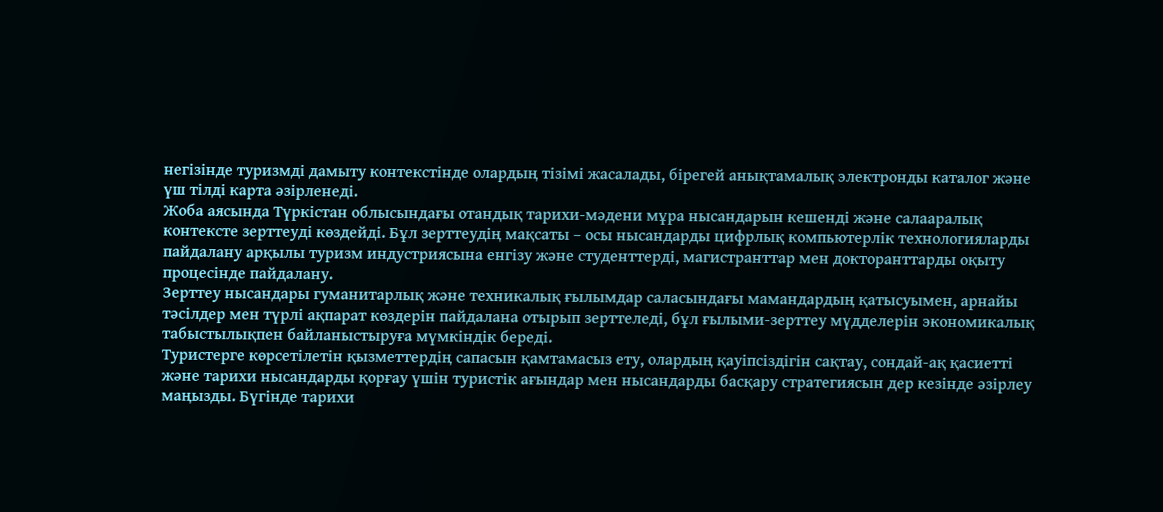негізінде туризмді дамыту контекстінде олардың тізімі жасалады, бірегей анықтамалық электронды каталог және үш тілді карта әзірленеді.
Жоба аясында Түркістан облысындағы отандық тарихи-мәдени мұра нысандарын кешенді және салааралық контексте зерттеуді көздейді. Бұл зерттеудің мақсаты – осы нысандарды цифрлық компьютерлік технологияларды пайдалану арқылы туризм индустриясына енгізу және студенттерді, магистранттар мен докторанттарды оқыту процесінде пайдалану.
Зерттеу нысандары гуманитарлық және техникалық ғылымдар саласындағы мамандардың қатысуымен, арнайы тәсілдер мен түрлі ақпарат көздерін пайдалана отырып зерттеледі, бұл ғылыми-зерттеу мүдделерін экономикалық табыстылықпен байланыстыруға мүмкіндік береді.
Туристерге көрсетілетін қызметтердің сапасын қамтамасыз ету, олардың қауіпсіздігін сақтау, сондай-ақ қасиетті және тарихи нысандарды қорғау үшін туристік ағындар мен нысандарды басқару стратегиясын дер кезінде әзірлеу маңызды. Бүгінде тарихи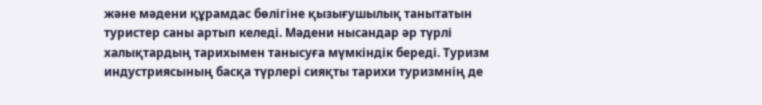және мәдени құрамдас бөлігіне қызығушылық танытатын туристер саны артып келеді. Мәдени нысандар әр түрлі халықтардың тарихымен танысуға мүмкіндік береді. Туризм индустриясының басқа түрлері сияқты тарихи туризмнің де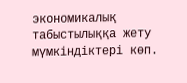экономикалық табыстылыққа жету мүмкіндіктері көп.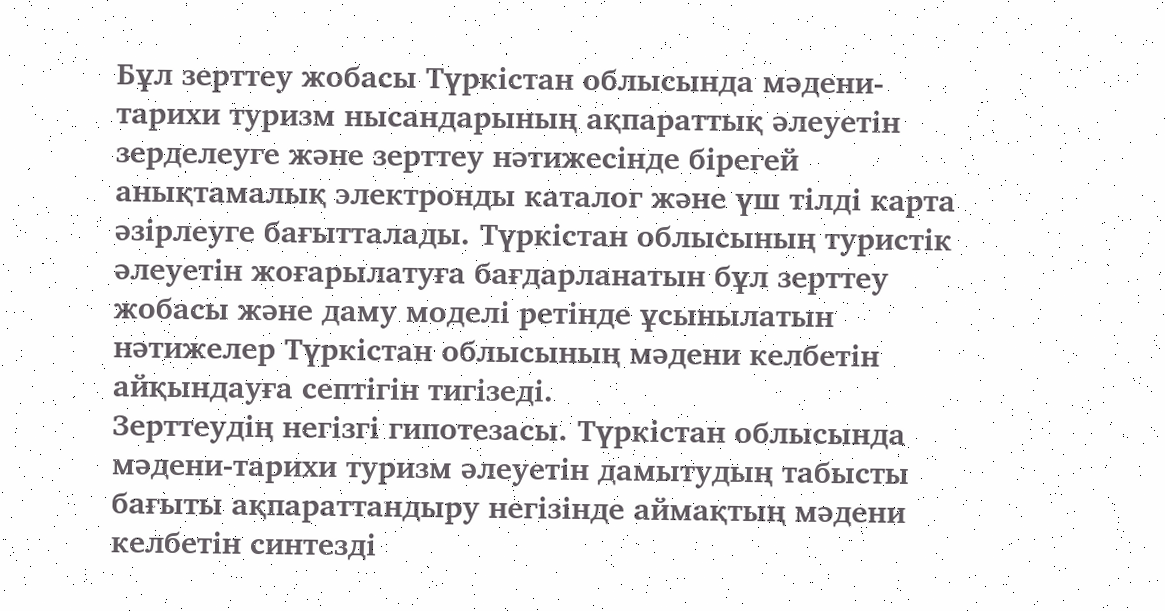Бұл зерттеу жобасы Түркістан облысында мәдени-тарихи туризм нысандарының ақпараттық әлеуетін зерделеуге және зерттеу нәтижесінде бірегей анықтамалық электронды каталог және үш тілді карта әзірлеуге бағытталады. Түркістан облысының туристік әлеуетін жоғарылатуға бағдарланатын бұл зерттеу жобасы және даму моделі ретінде ұсынылатын нәтижелер Түркістан облысының мәдени келбетін айқындауға септігін тигізеді.
Зерттеудің негізгі гипотезасы. Түркістан облысында мәдени-тарихи туризм әлеуетін дамытудың табысты бағыты ақпараттандыру негізінде аймақтың мәдени келбетін синтезді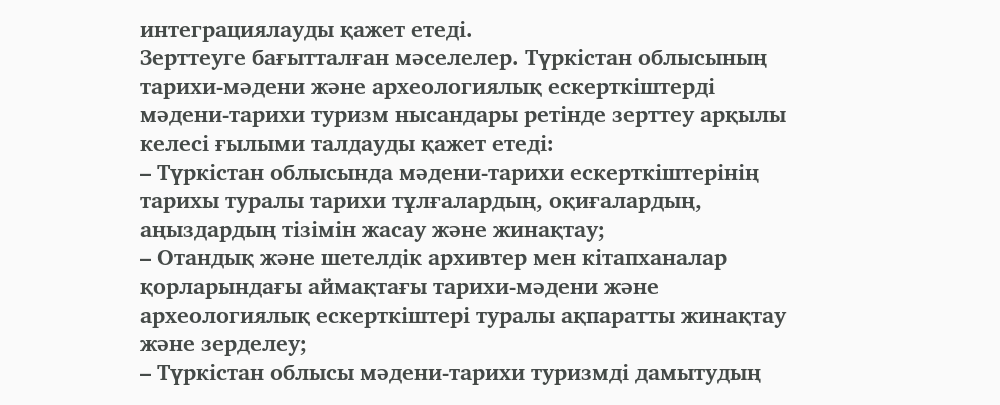интеграциялауды қажет етеді.
Зерттеуге бағытталған мәселелер. Түркістан облысының тарихи-мәдени және археологиялық ескерткіштерді мәдени-тарихи туризм нысандары ретінде зерттеу арқылы келесі ғылыми талдауды қажет етеді:
– Түркістан облысында мәдени-тарихи ескерткіштерінің тарихы туралы тарихи тұлғалардың, оқиғалардың, аңыздардың тізімін жасау және жинақтау;
– Отандық және шетелдік архивтер мен кітапханалар қорларындағы аймақтағы тарихи-мәдени және археологиялық ескерткіштері туралы ақпаратты жинақтау және зерделеу;
– Түркістан облысы мәдени-тарихи туризмді дамытудың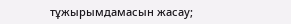тұжырымдамасын жасау;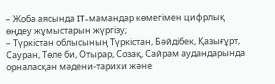– Жоба аясында IT-мамандар көмегімен цифрлық өңдеу жұмыстарын жүргізу;
– Түркістан облысының Түркістан, Бәйдібек, Қазығұрт, Сауран, Төле би, Отырар, Созақ, Сайрам аудандарында орналасқан мәдени-тарихи және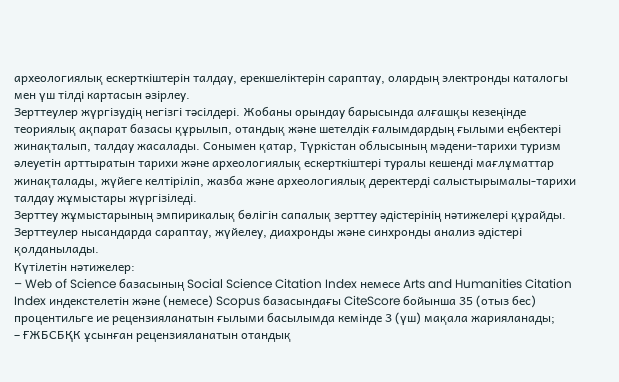археологиялық ескерткіштерін талдау, ерекшеліктерін сараптау, олардың электронды каталогы мен үш тілді картасын әзірлеу.
Зерттеулер жүргізудің негізгі тәсілдері. Жобаны орындау барысында алғашқы кезеңінде теориялық ақпарат базасы құрылып, отандық және шетелдік ғалымдардың ғылыми еңбектері жинақталып, талдау жасалады. Сонымен қатар, Түркістан облысының мәдени-тарихи туризм әлеуетін арттыратын тарихи және археологиялық ескерткіштері туралы кешенді мағлұматтар жинақталады, жүйеге келтіріліп, жазба және археологиялық деректерді салыстырымалы-тарихи талдау жұмыстары жүргізіледі.
Зерттеу жұмыстарының эмпирикалық бөлігін сапалық зерттеу әдістерінің нәтижелері құрайды.
Зерттеулер нысандарда сараптау, жүйелеу, диахронды және синхронды анализ әдістері қолданылады.
Күтілетін нәтижелер:
– Web of Science базасының Social Science Citation Index немесе Arts and Humanities Citation Index индекстелетін және (немесе) Scopus базасындағы CiteScore бойынша 35 (отыз бес) процентильге ие рецензияланатын ғылыми басылымда кемінде 3 (үш) мақала жарияланады;
– ҒЖБСБҚК ұсынған рецензияланатын отандық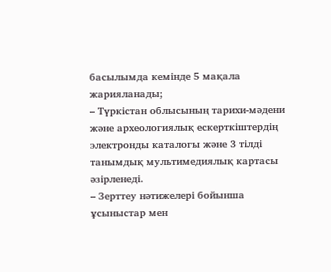басылымда кемінде 5 мақала жарияланады;
– Түркістан облысының тарихи-мәдени және археологиялық ескерткіштердің электронды каталогы және 3 тілді танымдық мультимедиялық картасы әзірленеді.
– Зерттеу нәтижелері бойынша ұсыныстар мен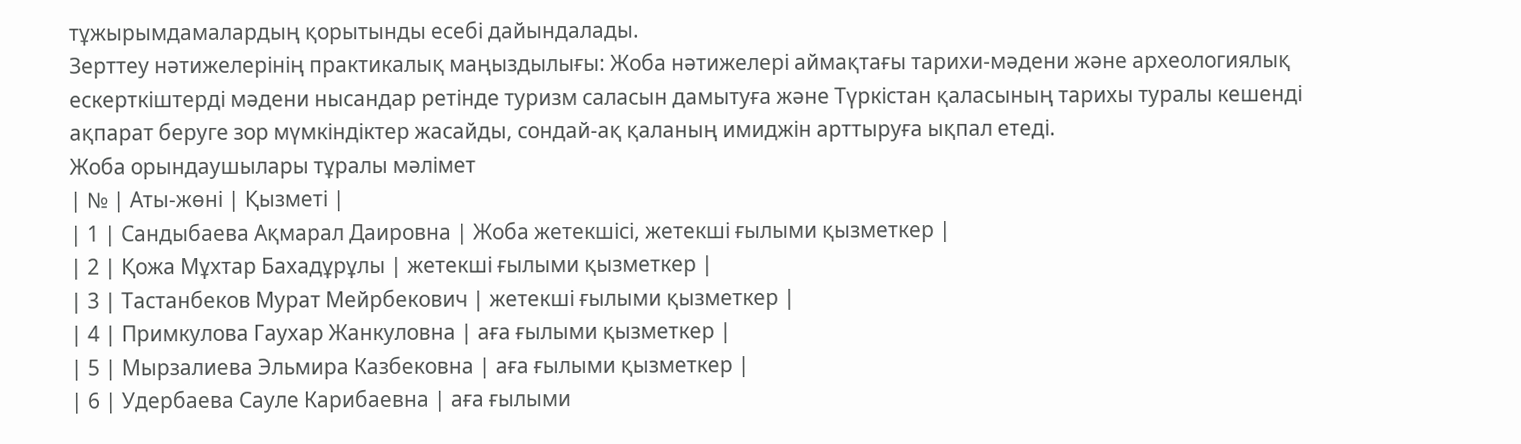тұжырымдамалардың қорытынды есебі дайындалады.
Зерттеу нәтижелерінің практикалық маңыздылығы: Жоба нәтижелері аймақтағы тарихи-мәдени және археологиялық ескерткіштерді мәдени нысандар ретінде туризм саласын дамытуға және Түркістан қаласының тарихы туралы кешенді ақпарат беруге зор мүмкіндіктер жасайды, сондай-ақ қаланың имиджін арттыруға ықпал етеді.
Жоба орындаушылары тұралы мәлімет
| № | Аты-жөні | Қызметі |
| 1 | Сандыбаева Ақмарал Даировна | Жоба жетекшісі, жетекші ғылыми қызметкер |
| 2 | Қожа Мұхтар Бахадұрұлы | жетекші ғылыми қызметкер |
| 3 | Тастанбеков Мурат Мейрбекович | жетекші ғылыми қызметкер |
| 4 | Примкулова Гаухар Жанкуловна | аға ғылыми қызметкер |
| 5 | Мырзалиева Эльмира Казбековна | аға ғылыми қызметкер |
| 6 | Удербаева Сауле Карибаевна | аға ғылыми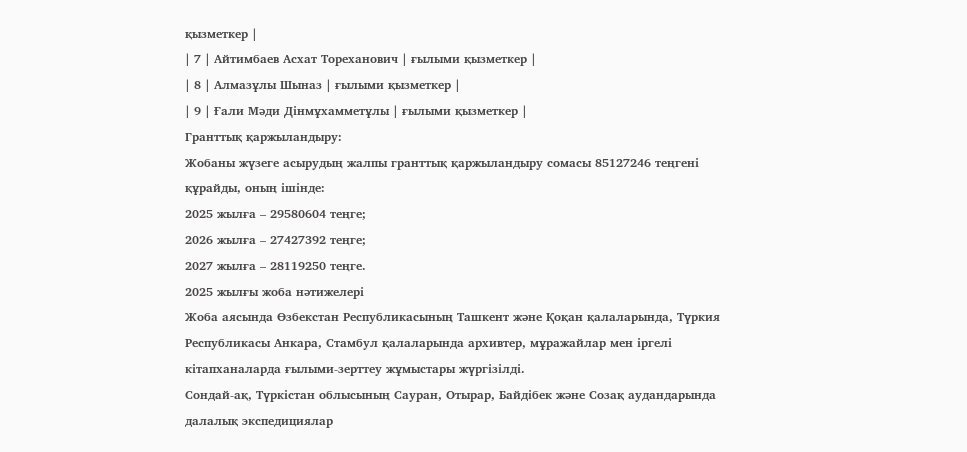қызметкер |
| 7 | Айтимбаев Асхат Тореханович | ғылыми қызметкер |
| 8 | Алмазұлы Шыназ | ғылыми қызметкер |
| 9 | Ғали Мәди Дінмұхамметұлы | ғылыми қызметкер |
Гранттық қаржыландыру:
Жобаны жүзеге асырудың жалпы гранттық қаржыландыру сомасы 85127246 теңгені құрайды, оның ішінде:
2025 жылға – 29580604 теңге;
2026 жылға – 27427392 теңге;
2027 жылға – 28119250 теңге.
2025 жылғы жоба нәтижелері
Жоба аясында Өзбекстан Республикасының Ташкент және Қоқан қалаларында, Түркия Республикасы Анкара, Стамбул қалаларында архивтер, мұражайлар мен іргелі кітапханаларда ғылыми-зерттеу жұмыстары жүргізілді.
Сондай-ақ, Түркістан облысының Сауран, Отырар, Байдібек және Созақ аудандарында далалық экспедициялар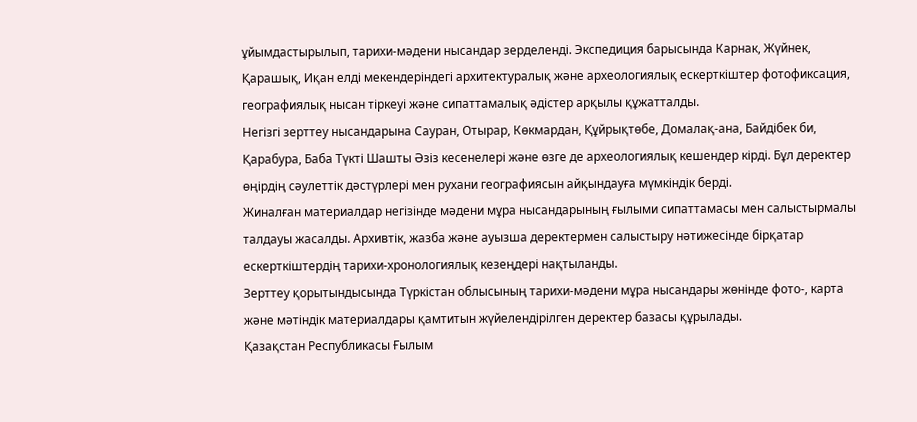ұйымдастырылып, тарихи-мәдени нысандар зерделенді. Экспедиция барысында Карнак, Жүйнек, Қарашық, Иқан елді мекендеріндегі архитектуралық және археологиялық ескерткіштер фотофиксация, географиялық нысан тіркеуі және сипаттамалық әдістер арқылы құжатталды.
Негізгі зерттеу нысандарына Сауран, Отырар, Көкмардан, Құйрықтөбе, Домалақ-ана, Байдібек би, Қарабура, Баба Түкті Шашты Әзіз кесенелері және өзге де археологиялық кешендер кірді. Бұл деректер өңірдің сәулеттік дәстүрлері мен рухани географиясын айқындауға мүмкіндік берді.
Жиналған материалдар негізінде мәдени мұра нысандарының ғылыми сипаттамасы мен салыстырмалы талдауы жасалды. Архивтік, жазба және ауызша деректермен салыстыру нәтижесінде бірқатар ескерткіштердің тарихи-хронологиялық кезеңдері нақтыланды.
Зерттеу қорытындысында Түркістан облысының тарихи-мәдени мұра нысандары жөнінде фото-, карта және мәтіндік материалдары қамтитын жүйелендірілген деректер базасы құрылады.
Қазақстан Республикасы Ғылым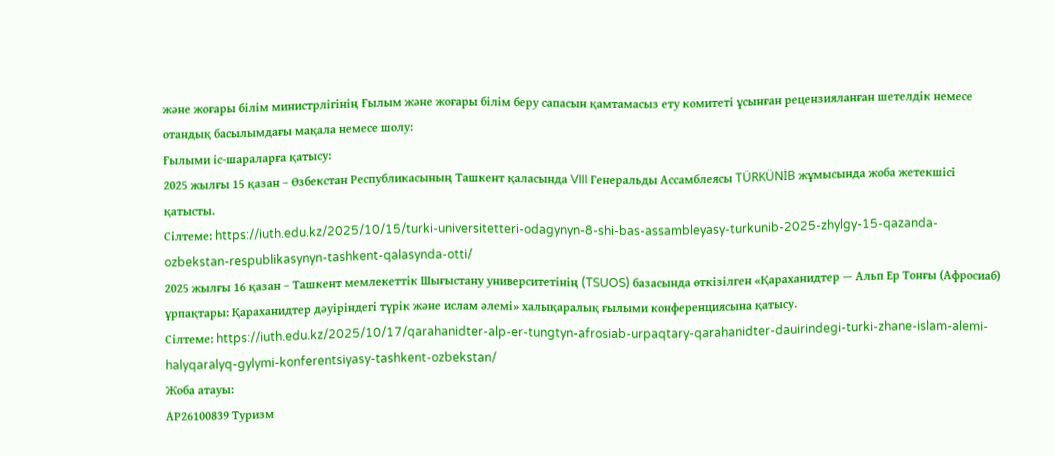және жоғары білім министрлігінің Ғылым және жоғары білім беру сапасын қамтамасыз ету комитеті ұсынған рецензияланған шетелдік немесе отандық басылымдағы мақала немесе шолу:
Ғылыми іс-шараларға қатысу:
2025 жылғы 15 қазан – Өзбекстан Республикасының Ташкент қаласында VIII Генеральды Ассамблеясы TÜRKÜNİB жұмысында жоба жетекшісі қатысты.
Сілтеме: https://iuth.edu.kz/2025/10/15/turki-universitetteri-odagynyn-8-shi-bas-assambleyasy-turkunib-2025-zhylgy-15-qazanda-ozbekstan-respublikasynyn-tashkent-qalasynda-otti/
2025 жылғы 16 қазан – Ташкент мемлекеттік Шығыстану университетінің (TSUOS) базасында өткізілген «Қараханидтер — Альп Ер Тонғы (Афросиаб) ұрпақтары: Қараханидтер дәуіріндегі түрік және ислам әлемі» халықаралық ғылыми конференциясына қатысу.
Сілтеме: https://iuth.edu.kz/2025/10/17/qarahanidter-alp-er-tungtyn-afrosiab-urpaqtary-qarahanidter-dauirindegi-turki-zhane-islam-alemi-halyqaralyq-gylymi-konferentsiyasy-tashkent-ozbekstan/
Жоба атауы:
АР26100839 Туризм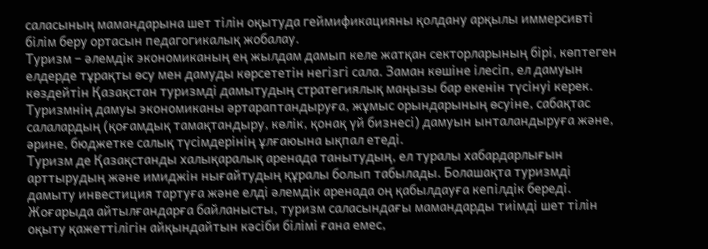саласының мамандарына шет тілін оқытуда геймификацияны қолдану арқылы иммерсивті білім беру ортасын педагогикалық жобалау.
Туризм – әлемдік экономиканың ең жылдам дамып келе жатқан секторларының бірі, көптеген елдерде тұрақты өсу мен дамуды көрсететін негізгі сала. Заман көшіне ілесіп, ел дамуын көздейтін Қазақстан туризмді дамытудың стратегиялық маңызы бар екенін түсінуі керек. Туризмнің дамуы экономиканы әртараптандыруға, жұмыс орындарының өсуіне, сабақтас салалардың (қоғамдық тамақтандыру, көлік, қонақ үй бизнесі) дамуын ынталандыруға және, әрине, бюджетке салық түсімдерінің ұлғаюына ықпал етеді.
Туризм де Қазақстанды халықаралық аренада танытудың, ел туралы хабардарлығын арттырудың және имиджін нығайтудың құралы болып табылады. Болашақта туризмді дамыту инвестиция тартуға және елді әлемдік аренада оң қабылдауға кепілдік береді.
Жоғарыда айтылғандарға байланысты, туризм саласындағы мамандарды тиімді шет тілін оқыту қажеттілігін айқындайтын кәсіби білімі ғана емес,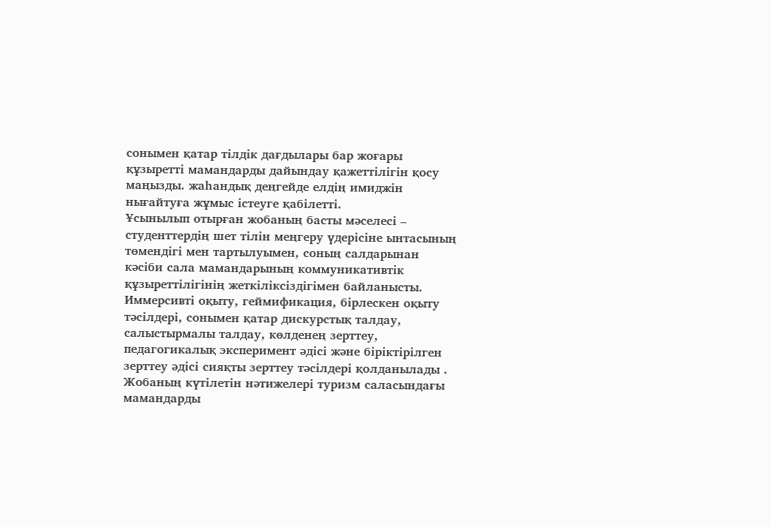сонымен қатар тілдік дағдылары бар жоғары құзыретті мамандарды дайындау қажеттілігін қосу маңызды. жаһандық деңгейде елдің имиджін нығайтуға жұмыс істеуге қабілетті.
Ұсынылып отырған жобаның басты мәселесі – студенттердің шет тілін меңгеру үдерісіне ынтасының төмендігі мен тартылуымен, соның салдарынан кәсіби сала мамандарының коммуникативтік құзыреттілігінің жеткіліксіздігімен байланысты.
Иммерсивті оқыту, геймификация, бірлескен оқыту тәсілдері, сонымен қатар дискурстық талдау, салыстырмалы талдау, көлденең зерттеу, педагогикалық эксперимент әдісі және біріктірілген зерттеу әдісі сияқты зерттеу тәсілдері қолданылады .
Жобаның күтілетін нәтижелері туризм саласындағы мамандарды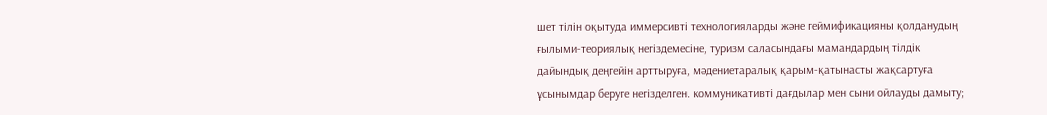шет тілін оқытуда иммерсивті технологияларды және геймификацияны қолданудың ғылыми-теориялық негіздемесіне, туризм саласындағы мамандардың тілдік дайындық деңгейін арттыруға, мәдениетаралық қарым-қатынасты жақсартуға ұсынымдар беруге негізделген. коммуникативті дағдылар мен сыни ойлауды дамыту;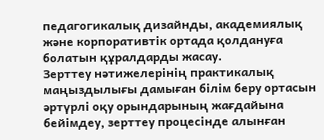педагогикалық дизайнды, академиялық және корпоративтік ортада қолдануға болатын құралдарды жасау.
Зерттеу нәтижелерінің практикалық маңыздылығы дамыған білім беру ортасын әртүрлі оқу орындарының жағдайына бейімдеу, зерттеу процесінде алынған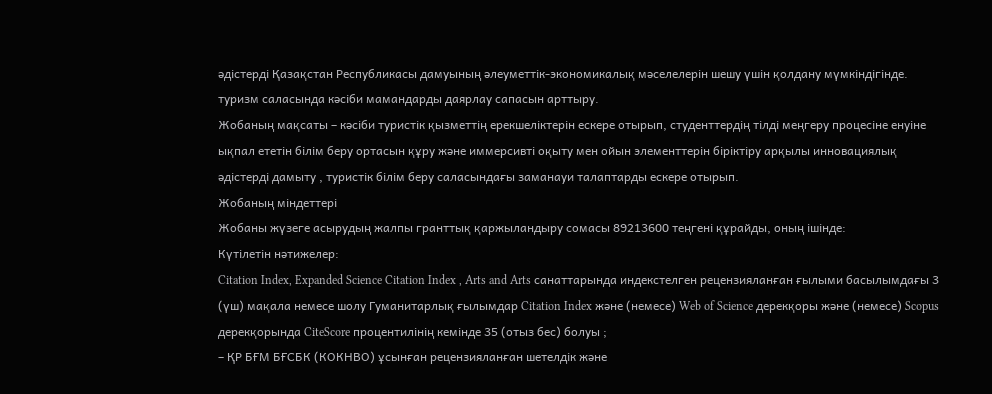әдістерді Қазақстан Республикасы дамуының әлеуметтік-экономикалық мәселелерін шешу үшін қолдану мүмкіндігінде. туризм саласында кәсіби мамандарды даярлау сапасын арттыру.
Жобаның мақсаты – кәсіби туристік қызметтің ерекшеліктерін ескере отырып, студенттердің тілді меңгеру процесіне енуіне ықпал ететін білім беру ортасын құру және иммерсивті оқыту мен ойын элементтерін біріктіру арқылы инновациялық әдістерді дамыту , туристік білім беру саласындағы заманауи талаптарды ескере отырып.
Жобаның міндеттері
Жобаны жүзеге асырудың жалпы гранттық қаржыландыру сомасы 89213600 теңгені құрайды, оның ішінде:
Күтілетін нәтижелер:
Citation Index, Expanded Science Citation Index , Arts and Arts санаттарында индекстелген рецензияланған ғылыми басылымдағы 3 (үш) мақала немесе шолу Гуманитарлық ғылымдар Citation Index және (немесе) Web of Science дерекқоры және (немесе) Scopus дерекқорында CiteScore процентилінің кемінде 35 (отыз бес) болуы ;
– ҚР БҒМ БҒСБК (КОКНВО) ұсынған рецензияланған шетелдік және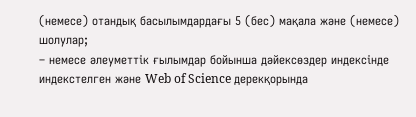(немесе) отандық басылымдардағы 5 (бес) мақала және (немесе) шолулар;
– немесе әлеуметтік ғылымдар бойынша дәйексөздер индексінде индекстелген және Web of Science дерекқорында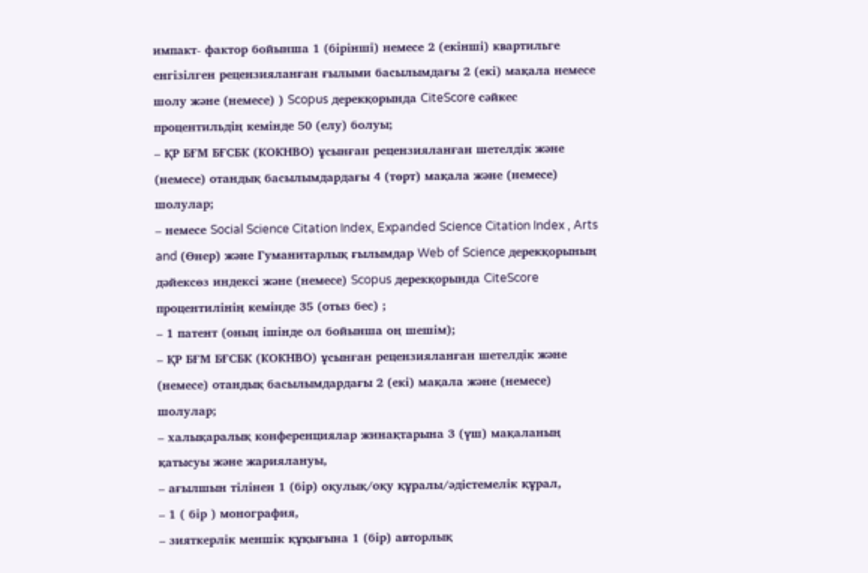импакт- фактор бойынша 1 (бірінші) немесе 2 (екінші) квартильге енгізілген рецензияланған ғылыми басылымдағы 2 (екі) мақала немесе шолу және (немесе) ) Scopus дерекқорында CiteScore сәйкес процентильдің кемінде 50 (елу) болуы;
– ҚР БҒМ БҒСБК (КОКНВО) ұсынған рецензияланған шетелдік және (немесе) отандық басылымдардағы 4 (төрт) мақала және (немесе) шолулар;
– немесе Social Science Citation Index, Expanded Science Citation Index , Arts and (Өнер) және Гуманитарлық ғылымдар Web of Science дерекқорының дәйексөз индексі және (немесе) Scopus дерекқорында CiteScore процентилінің кемінде 35 (отыз бес) ;
– 1 патент (оның ішінде ол бойынша оң шешім);
– ҚР БҒМ БҒСБК (КОКНВО) ұсынған рецензияланған шетелдік және (немесе) отандық басылымдардағы 2 (екі) мақала және (немесе) шолулар;
– халықаралық конференциялар жинақтарына 3 (үш) мақаланың қатысуы және жариялануы,
– ағылшын тілінен 1 (бір) оқулық/оқу құралы/әдістемелік құрал,
– 1 ( бір ) монография,
– зияткерлік меншік құқығына 1 (бір) авторлық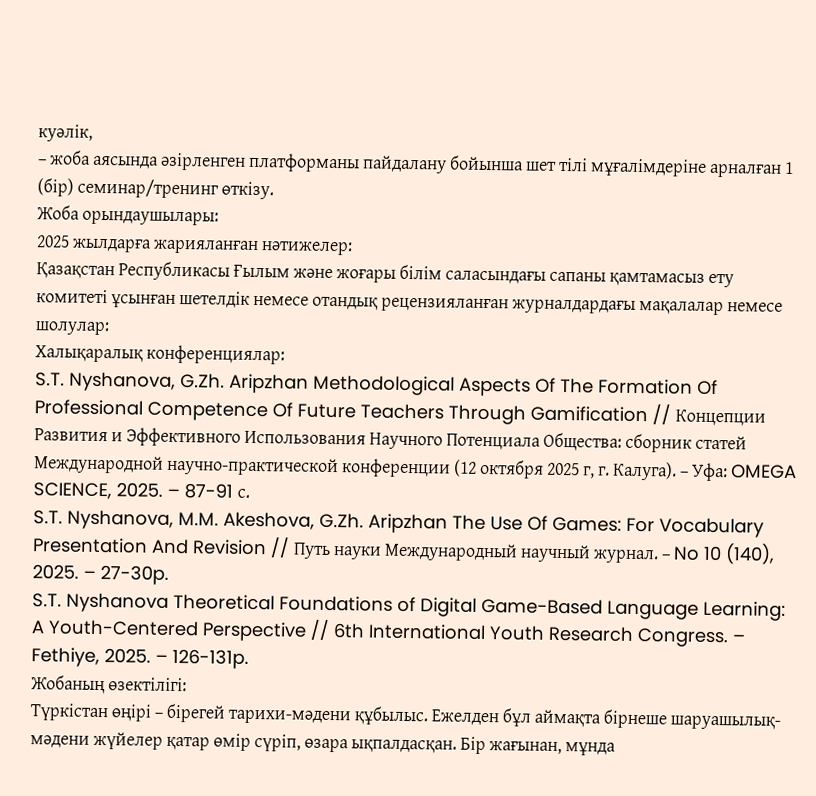куәлік,
– жоба аясында әзірленген платформаны пайдалану бойынша шет тілі мұғалімдеріне арналған 1 (бір) семинар/тренинг өткізу.
Жоба орындаушылары:
2025 жылдарға жарияланған нәтижелер:
Қазақстан Республикасы Ғылым және жоғары білім саласындағы сапаны қамтамасыз ету комитеті ұсынған шетелдік немесе отандық рецензияланған журналдардағы мақалалар немесе шолулар:
Халықаралық конференциялар:
S.T. Nyshanova, G.Zh. Aripzhan Methodological Aspects Of The Formation Of Professional Competence Of Future Teachers Through Gamification // Концепции Развития и Эффективного Использования Научного Потенциала Общества: сборник статей Международной научно-практической конференции (12 октября 2025 г, г. Калуга). – Уфа: OMEGA SCIENCE, 2025. – 87-91 с.
S.T. Nyshanova, M.M. Akeshova, G.Zh. Aripzhan The Use Of Games: For Vocabulary Presentation And Revision // Путь науки Международный научный журнал. – No 10 (140), 2025. – 27-30p.
S.T. Nyshanova Theoretical Foundations of Digital Game-Based Language Learning: A Youth-Centered Perspective // 6th International Youth Research Congress. – Fethiye, 2025. – 126-131p.
Жобаның өзектілігі:
Түркістан өңірі – бірегей тарихи-мәдени құбылыс. Ежелден бұл аймақта бірнеше шаруашылық-мәдени жүйелер қатар өмір сүріп, өзара ықпалдасқан. Бір жағынан, мұнда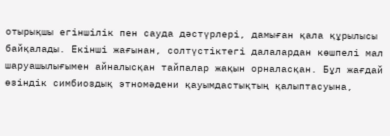отырықшы егіншілік пен сауда дәстүрлері, дамыған қала құрылысы байқалады. Екінші жағынан, солтүстіктегі далалардан көшпелі мал шаруашылығымен айналысқан тайпалар жақын орналасқан. Бұл жағдай өзіндік симбиоздық этномәдени қауымдастықтың қалыптасуына,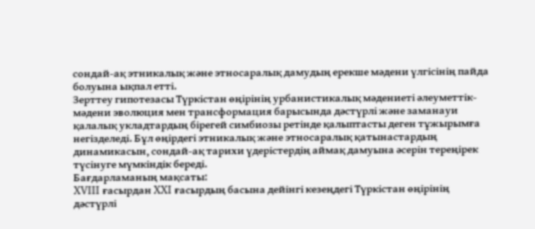сондай-ақ этникалық және этносаралық дамудың ерекше мәдени үлгісінің пайда болуына ықпал етті.
Зерттеу гипотезасы Түркістан өңірінің урбанистикалық мәдениеті әлеуметтік-мәдени эволюция мен трансформация барысында дәстүрлі және заманауи қалалық укладтардың бірегей симбиозы ретінде қалыптасты деген тұжырымға негізделеді. Бұл өңірдегі этникалық және этносаралық қатынастардың динамикасын, сондай-ақ тарихи үдерістердің аймақ дамуына әсерін тереңірек түсінуге мүмкіндік береді.
Бағдарламаның мақсаты:
XVIII ғасырдан XXI ғасырдың басына дейінгі кезеңдегі Түркістан өңірінің дәстүрлі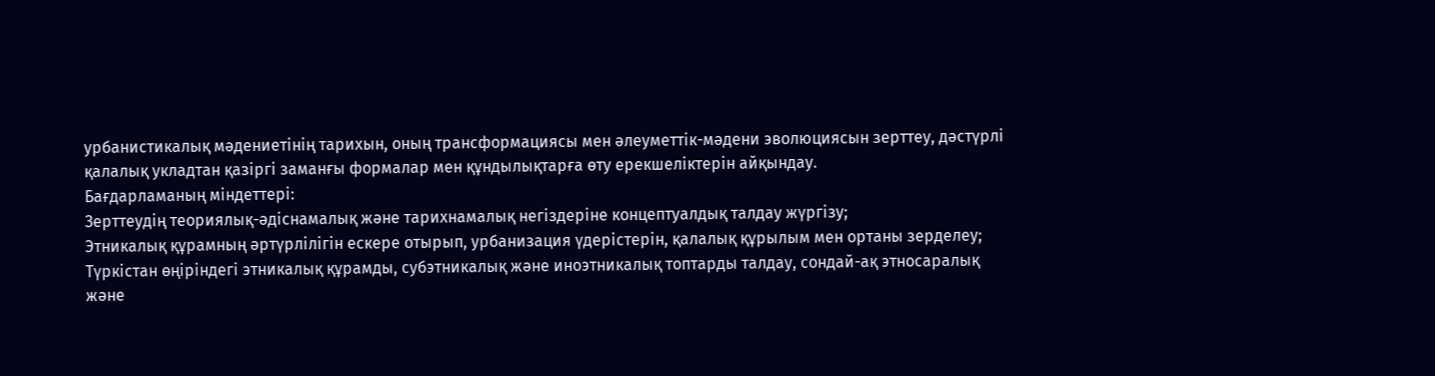урбанистикалық мәдениетінің тарихын, оның трансформациясы мен әлеуметтік-мәдени эволюциясын зерттеу, дәстүрлі қалалық укладтан қазіргі заманғы формалар мен құндылықтарға өту ерекшеліктерін айқындау.
Бағдарламаның міндеттері:
Зерттеудің теориялық-әдіснамалық және тарихнамалық негіздеріне концептуалдық талдау жүргізу;
Этникалық құрамның әртүрлілігін ескере отырып, урбанизация үдерістерін, қалалық құрылым мен ортаны зерделеу;
Түркістан өңіріндегі этникалық құрамды, субэтникалық және иноэтникалық топтарды талдау, сондай-ақ этносаралық және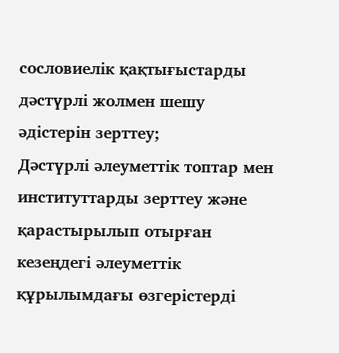сословиелік қақтығыстарды дәстүрлі жолмен шешу әдістерін зерттеу;
Дәстүрлі әлеуметтік топтар мен институттарды зерттеу және қарастырылып отырған кезеңдегі әлеуметтік құрылымдағы өзгерістерді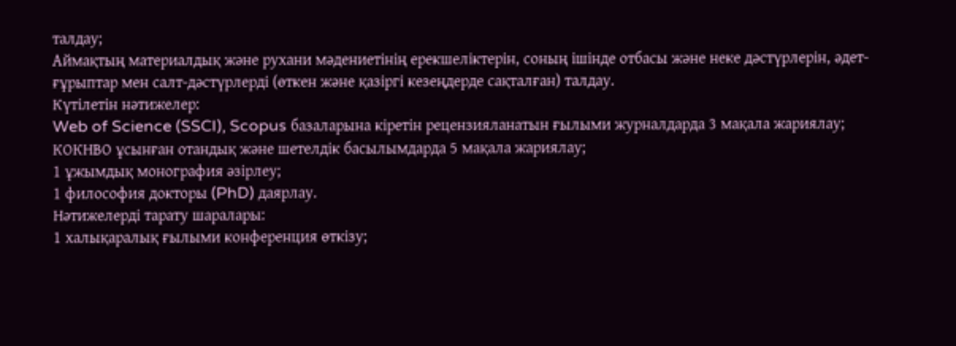талдау;
Аймақтың материалдық және рухани мәдениетінің ерекшеліктерін, соның ішінде отбасы және неке дәстүрлерін, әдет-ғұрыптар мен салт-дәстүрлерді (өткен және қазіргі кезеңдерде сақталған) талдау.
Күтілетін нәтижелер:
Web of Science (SSCI), Scopus базаларына кіретін рецензияланатын ғылыми журналдарда 3 мақала жариялау;
КОКНВО ұсынған отандық және шетелдік басылымдарда 5 мақала жариялау;
1 ұжымдық монография әзірлеу;
1 философия докторы (PhD) даярлау.
Нәтижелерді тарату шаралары:
1 халықаралық ғылыми конференция өткізу;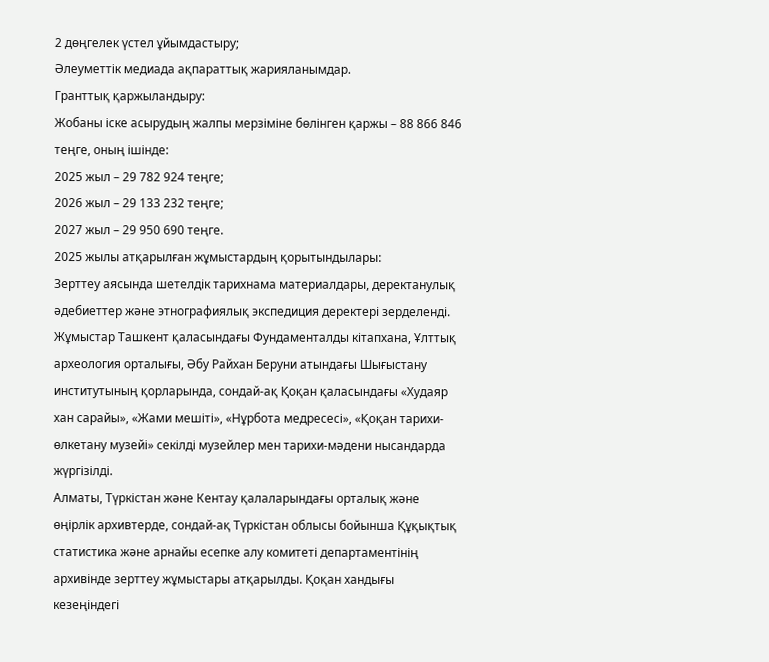2 дөңгелек үстел ұйымдастыру;
Әлеуметтік медиада ақпараттық жарияланымдар.
Гранттық қаржыландыру:
Жобаны іске асырудың жалпы мерзіміне бөлінген қаржы – 88 866 846 теңге, оның ішінде:
2025 жыл – 29 782 924 теңге;
2026 жыл – 29 133 232 теңге;
2027 жыл – 29 950 690 теңге.
2025 жылы атқарылған жұмыстардың қорытындылары:
Зерттеу аясында шетелдік тарихнама материалдары, деректанулық әдебиеттер және этнографиялық экспедиция деректері зерделенді. Жұмыстар Ташкент қаласындағы Фундаменталды кітапхана, Ұлттық археология орталығы, Әбу Райхан Беруни атындағы Шығыстану институтының қорларында, сондай-ақ Қоқан қаласындағы «Худаяр хан сарайы», «Жами мешіті», «Нұрбота медресесі», «Қоқан тарихи-өлкетану музейі» секілді музейлер мен тарихи-мәдени нысандарда жүргізілді.
Алматы, Түркістан және Кентау қалаларындағы орталық және өңірлік архивтерде, сондай-ақ Түркістан облысы бойынша Құқықтық статистика және арнайы есепке алу комитеті департаментінің архивінде зерттеу жұмыстары атқарылды. Қоқан хандығы кезеңіндегі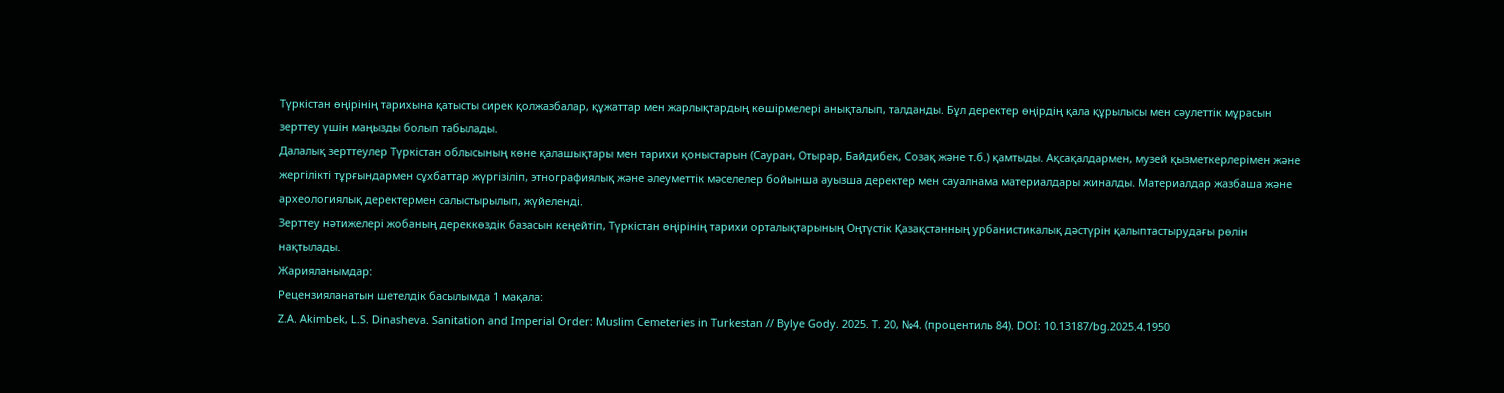Түркістан өңірінің тарихына қатысты сирек қолжазбалар, құжаттар мен жарлықтардың көшірмелері анықталып, талданды. Бұл деректер өңірдің қала құрылысы мен сәулеттік мұрасын зерттеу үшін маңызды болып табылады.
Далалық зерттеулер Түркістан облысының көне қалашықтары мен тарихи қоныстарын (Сауран, Отырар, Байдибек, Созақ және т.б.) қамтыды. Ақсақалдармен, музей қызметкерлерімен және жергілікті тұрғындармен сұхбаттар жүргізіліп, этнографиялық және әлеуметтік мәселелер бойынша ауызша деректер мен сауалнама материалдары жиналды. Материалдар жазбаша және археологиялық деректермен салыстырылып, жүйеленді.
Зерттеу нәтижелері жобаның дереккөздік базасын кеңейтіп, Түркістан өңірінің тарихи орталықтарының Оңтүстік Қазақстанның урбанистикалық дәстүрін қалыптастырудағы рөлін нақтылады.
Жарияланымдар:
Рецензияланатын шетелдік басылымда 1 мақала:
Z.A. Akimbek, L.S. Dinasheva. Sanitation and Imperial Order: Muslim Cemeteries in Turkestan // Bylye Gody. 2025. Т. 20, №4. (процентиль 84). DOI: 10.13187/bg.2025.4.1950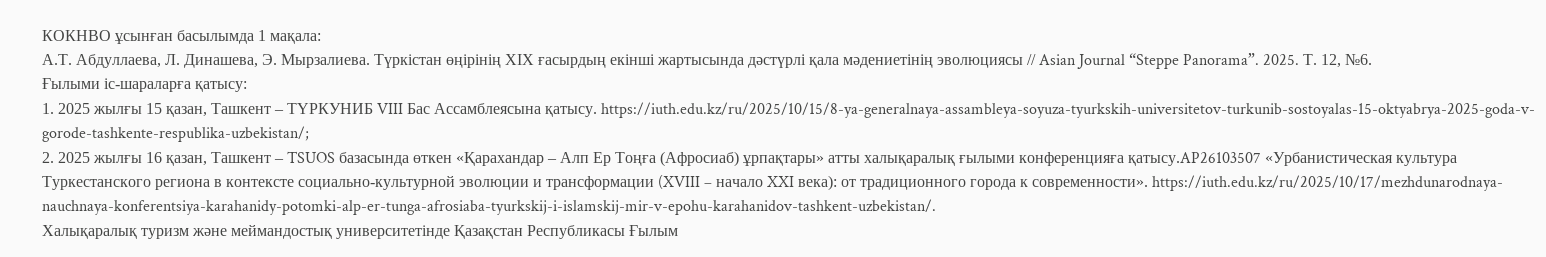КОКНВО ұсынған басылымда 1 мақала:
А.Т. Абдуллаева, Л. Динашева, Э. Мырзалиева. Түркістан өңірінің ХІХ ғасырдың екінші жартысында дәстүрлі қала мәдениетінің эволюциясы // Asian Journal “Steppe Panorama”. 2025. Т. 12, №6.
Ғылыми іс-шараларға қатысу:
1. 2025 жылғы 15 қазан, Ташкент – ТҮРКУНИБ VIII Бас Ассамблеясына қатысу. https://iuth.edu.kz/ru/2025/10/15/8-ya-generalnaya-assambleya-soyuza-tyurkskih-universitetov-turkunib-sostoyalas-15-oktyabrya-2025-goda-v-gorode-tashkente-respublika-uzbekistan/;
2. 2025 жылғы 16 қазан, Ташкент – TSUOS базасында өткен «Қарахандар – Алп Ер Тоңға (Афросиаб) ұрпақтары» атты халықаралық ғылыми конференцияға қатысу.AP26103507 «Урбанистическая культура Туркестанского региона в контексте социально-культурной эволюции и трансформации (XVIII – начало XXI века): от традиционного города к современности». https://iuth.edu.kz/ru/2025/10/17/mezhdunarodnaya-nauchnaya-konferentsiya-karahanidy-potomki-alp-er-tunga-afrosiaba-tyurkskij-i-islamskij-mir-v-epohu-karahanidov-tashkent-uzbekistan/.
Халықаралық туризм және меймандостық университетінде Қазақстан Республикасы Ғылым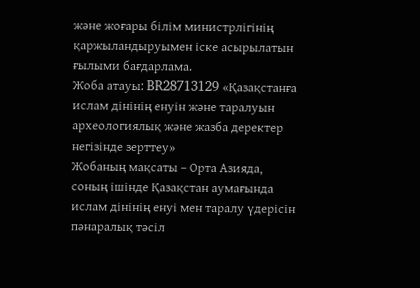және жоғары білім министрлігінің қаржыландыруымен іске асырылатын ғылыми бағдарлама.
Жоба атауы: BR28713129 «Қазақстанға ислам дінінің енуін және таралуын археологиялық және жазба деректер негізінде зерттеу»
Жобаның мақсаты – Орта Азияда, соның ішінде Қазақстан аумағында ислам дінінің енуі мен таралу үдерісін пәнаралық тәсіл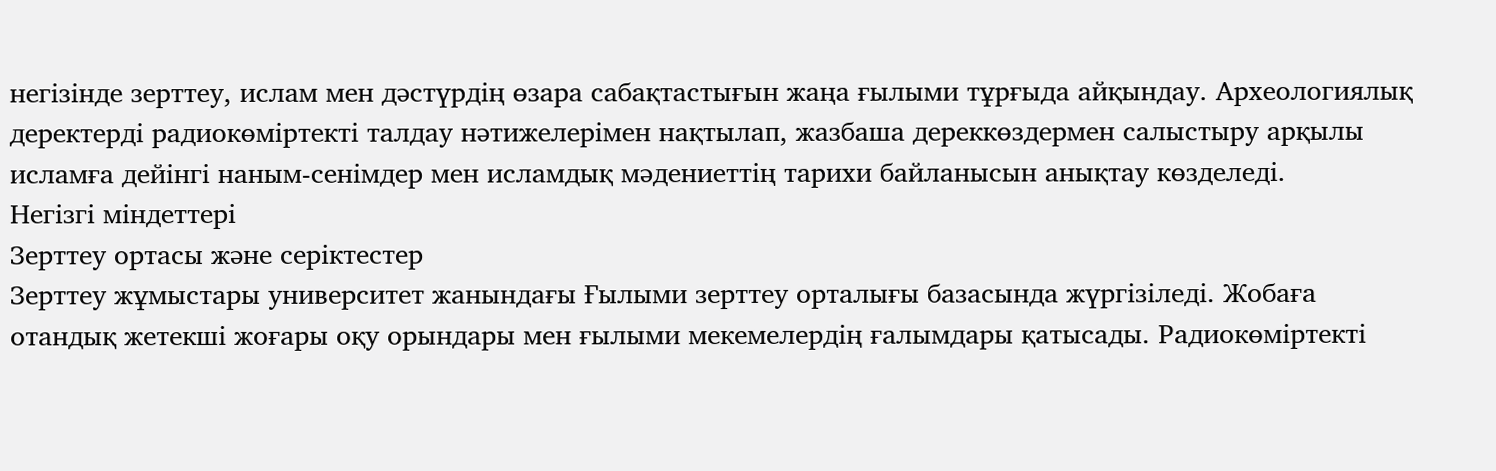негізінде зерттеу, ислам мен дәстүрдің өзара сабақтастығын жаңа ғылыми тұрғыда айқындау. Археологиялық деректерді радиокөміртекті талдау нәтижелерімен нақтылап, жазбаша дереккөздермен салыстыру арқылы исламға дейінгі наным-сенімдер мен исламдық мәдениеттің тарихи байланысын анықтау көзделеді.
Негізгі міндеттері
Зерттеу ортасы және серіктестер
Зерттеу жұмыстары университет жанындағы Ғылыми зерттеу орталығы базасында жүргізіледі. Жобаға отандық жетекші жоғары оқу орындары мен ғылыми мекемелердің ғалымдары қатысады. Радиокөміртекті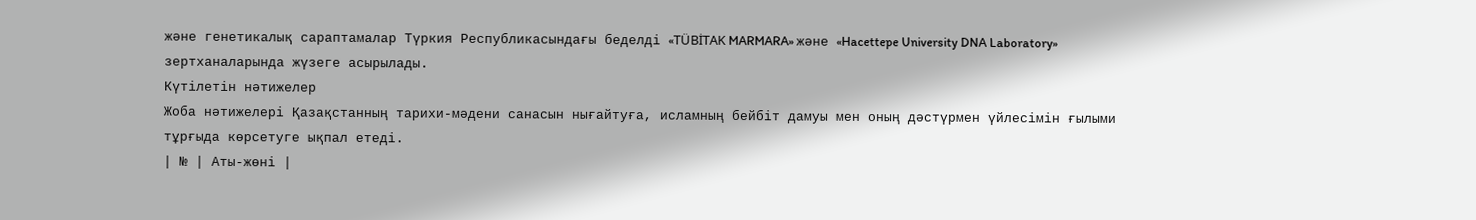және генетикалық сараптамалар Түркия Республикасындағы беделді «TÜBİTAK MARMARA» және «Hacettepe University DNA Laboratory» зертханаларында жүзеге асырылады.
Күтілетін нәтижелер
Жоба нәтижелері Қазақстанның тарихи-мәдени санасын нығайтуға, исламның бейбіт дамуы мен оның дәстүрмен үйлесімін ғылыми тұрғыда көрсетуге ықпал етеді.
| № | Аты-жөні |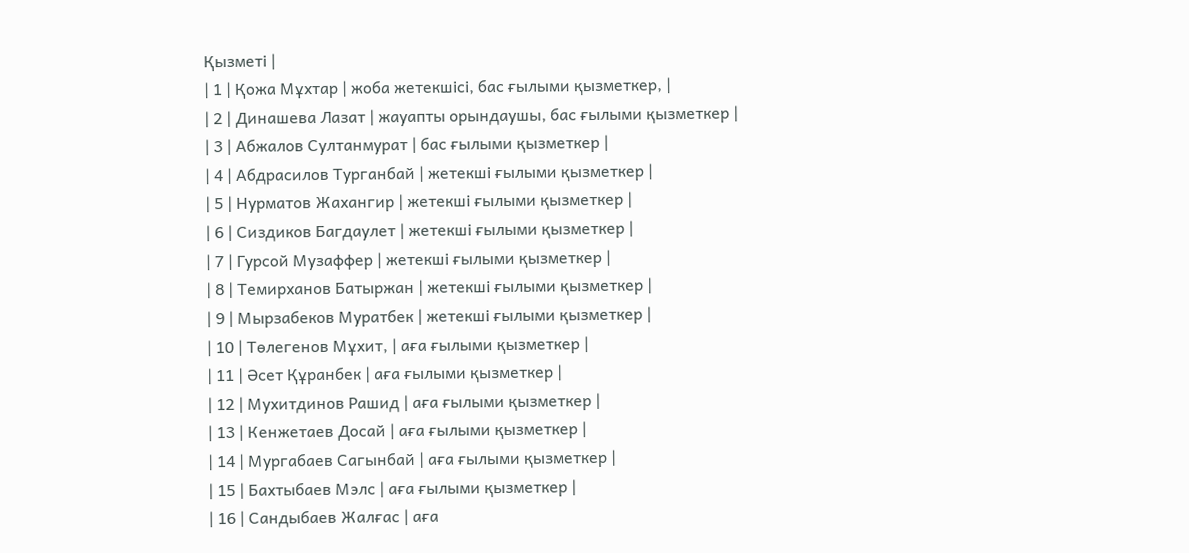Қызметі |
| 1 | Қожа Мұхтар | жоба жетекшісі, бас ғылыми қызметкер, |
| 2 | Динашева Лазат | жауапты орындаушы, бас ғылыми қызметкер |
| 3 | Абжалов Султанмурат | бас ғылыми қызметкер |
| 4 | Абдрасилов Турганбай | жетекші ғылыми қызметкер |
| 5 | Нурматов Жахангир | жетекші ғылыми қызметкер |
| 6 | Сиздиков Багдаулет | жетекші ғылыми қызметкер |
| 7 | Гурсой Музаффер | жетекші ғылыми қызметкер |
| 8 | Темирханов Батыржан | жетекші ғылыми қызметкер |
| 9 | Мырзабеков Муратбек | жетекші ғылыми қызметкер |
| 10 | Төлегенов Мұхит, | аға ғылыми қызметкер |
| 11 | Әсет Құранбек | аға ғылыми қызметкер |
| 12 | Мухитдинов Рашид | аға ғылыми қызметкер |
| 13 | Кенжетаев Досай | аға ғылыми қызметкер |
| 14 | Мургабаев Сагынбай | аға ғылыми қызметкер |
| 15 | Бахтыбаев Мэлс | аға ғылыми қызметкер |
| 16 | Сандыбаев Жалғас | аға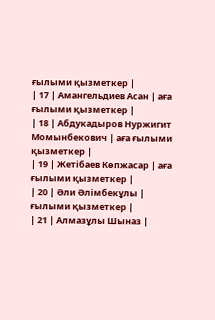ғылыми қызметкер |
| 17 | Амангельдиев Асан | аға ғылыми қызметкер |
| 18 | Абдукадыров Нуржигит Момынбекович | аға ғылыми қызметкер |
| 19 | Жетібаев Көпжасар | аға ғылыми қызметкер |
| 20 | Әли Әлімбекұлы | ғылыми қызметкер |
| 21 | Алмазұлы Шыназ |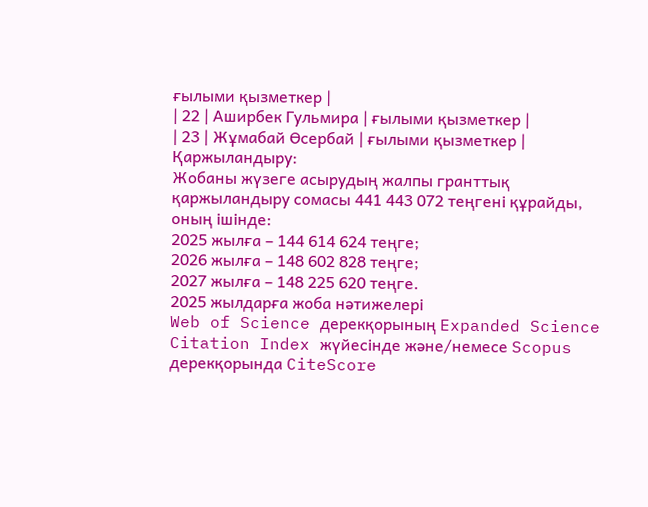ғылыми қызметкер |
| 22 | Аширбек Гульмира | ғылыми қызметкер |
| 23 | Жұмабай Өсербай | ғылыми қызметкер |
Қаржыландыру:
Жобаны жүзеге асырудың жалпы гранттық қаржыландыру сомасы 441 443 072 теңгені құрайды, оның ішінде:
2025 жылға – 144 614 624 теңге;
2026 жылға – 148 602 828 теңге;
2027 жылға – 148 225 620 теңге.
2025 жылдарға жоба нәтижелері
Web of Science дерекқорының Expanded Science Citation Index жүйесінде және/немесе Scopus дерекқорында CiteScore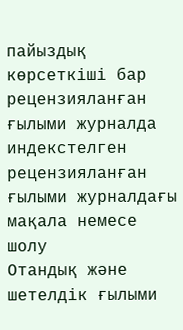пайыздық көрсеткіші бар рецензияланған ғылыми журналда индекстелген рецензияланған ғылыми журналдағы мақала немесе шолу
Отандық және шетелдік ғылыми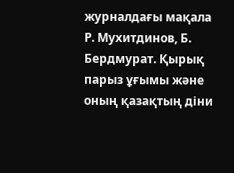журналдағы мақала
Р. Мухитдинов, Б. Бердмурат. Қырық парыз ұғымы және оның қазақтың діни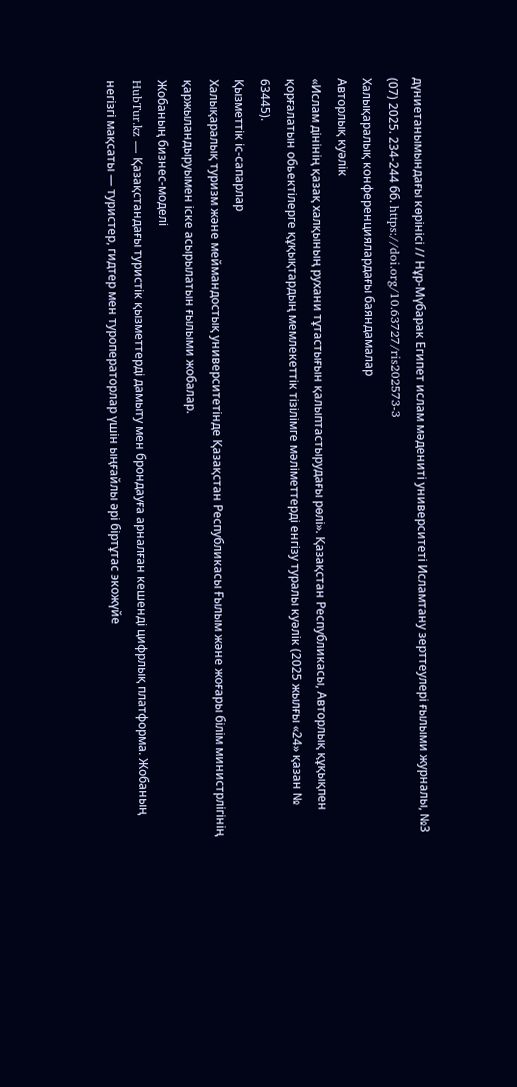дүниетанымындағы көрінісі // Нұр-Мүбарак Египет ислам мәдениті университеті Исламтану зерттеулері ғылыми журналы, №3 (07) 2025. 234-244 бб. https://doi.org/10.63727/ris202573-3
Халықаралық конференциялардағы баяндамалар
Авторлық куәлік
«Ислам дінінің қазақ халқының рухани тұтастығын қалыптастырудағы рөлі». Қазақстан Республикасы, Авторлық құқықпен қорғалатын обьектілерге құқықтардың мемлекеттік тізілімге мәліметтерді енгізу туралы куәлік (2025 жылғы «24» қазан № 63445).
Қызметтік іс-сапарлар
Халықаралық туризм және меймандостық университетінде Қазақстан Республикасы Ғылым және жоғары білім министрлігінің қаржыландыруымен іске асырылатын ғылыми жобалар.
Жобаның бизнес-моделі
HubTur.kz — Қазақстандағы туристік қызметтерді дамыту мен брондауға арналған кешенді цифрлық платформа. Жобаның негізгі мақсаты — туристер, гидтер мен туроператорлар үшін ыңғайлы әрі біртұтас экожүйе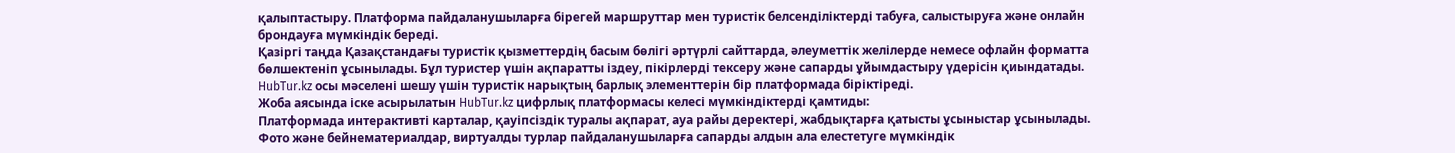қалыптастыру. Платформа пайдаланушыларға бірегей маршруттар мен туристік белсенділіктерді табуға, салыстыруға және онлайн брондауға мүмкіндік береді.
Қазіргі таңда Қазақстандағы туристік қызметтердің басым бөлігі әртүрлі сайттарда, әлеуметтік желілерде немесе офлайн форматта бөлшектеніп ұсынылады. Бұл туристер үшін ақпаратты іздеу, пікірлерді тексеру және сапарды ұйымдастыру үдерісін қиындатады. HubTur.kz осы мәселені шешу үшін туристік нарықтың барлық элементтерін бір платформада біріктіреді.
Жоба аясында іске асырылатын HubTur.kz цифрлық платформасы келесі мүмкіндіктерді қамтиды:
Платформада интерактивті карталар, қауіпсіздік туралы ақпарат, ауа райы деректері, жабдықтарға қатысты ұсыныстар ұсынылады. Фото және бейнематериалдар, виртуалды турлар пайдаланушыларға сапарды алдын ала елестетуге мүмкіндік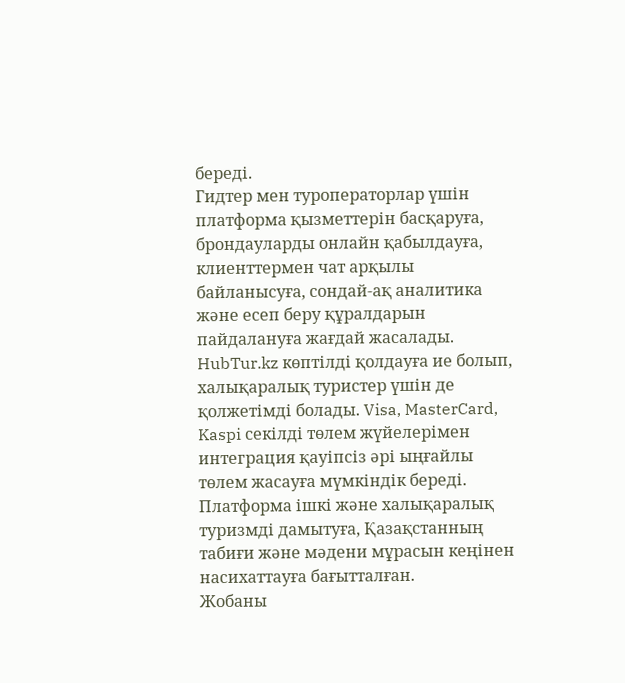береді.
Гидтер мен туроператорлар үшін платформа қызметтерін басқаруға, брондауларды онлайн қабылдауға, клиенттермен чат арқылы байланысуға, сондай-ақ аналитика және есеп беру құралдарын пайдалануға жағдай жасалады.
HubTur.kz көптілді қолдауға ие болып, халықаралық туристер үшін де қолжетімді болады. Visa, MasterCard, Kaspi секілді төлем жүйелерімен интеграция қауіпсіз әрі ыңғайлы төлем жасауға мүмкіндік береді. Платформа ішкі және халықаралық туризмді дамытуға, Қазақстанның табиғи және мәдени мұрасын кеңінен насихаттауға бағытталған.
Жобаны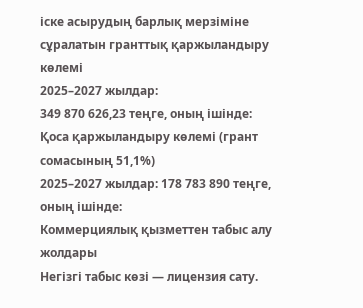іске асырудың барлық мерзіміне сұралатын гранттық қаржыландыру көлемі
2025–2027 жылдар:
349 870 626,23 теңге, оның ішінде:
Қоса қаржыландыру көлемі (грант сомасының 51,1%)
2025–2027 жылдар: 178 783 890 теңге, оның ішінде:
Коммерциялық қызметтен табыс алу жолдары
Негізгі табыс көзі — лицензия сату.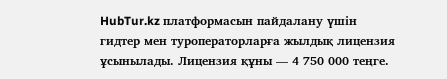HubTur.kz платформасын пайдалану үшін гидтер мен туроператорларға жылдық лицензия ұсынылады. Лицензия құны — 4 750 000 теңге.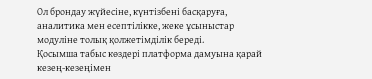Ол брондау жүйесіне, күнтізбені басқаруға, аналитика мен есептілікке, жеке ұсыныстар модуліне толық қолжетімділік береді.
Қосымша табыс көздері платформа дамуына қарай кезең-кезеңімен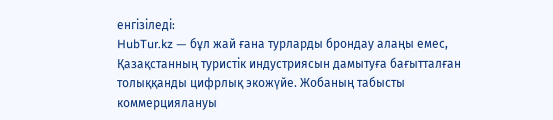енгізіледі:
HubTur.kz — бұл жай ғана турларды брондау алаңы емес, Қазақстанның туристік индустриясын дамытуға бағытталған толыққанды цифрлық экожүйе. Жобаның табысты коммерциялануы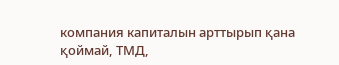компания капиталын арттырып қана қоймай, ТМД,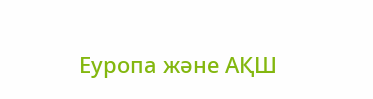Еуропа және АҚШ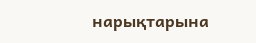нарықтарына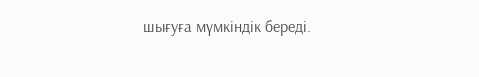шығуға мүмкіндік береді.